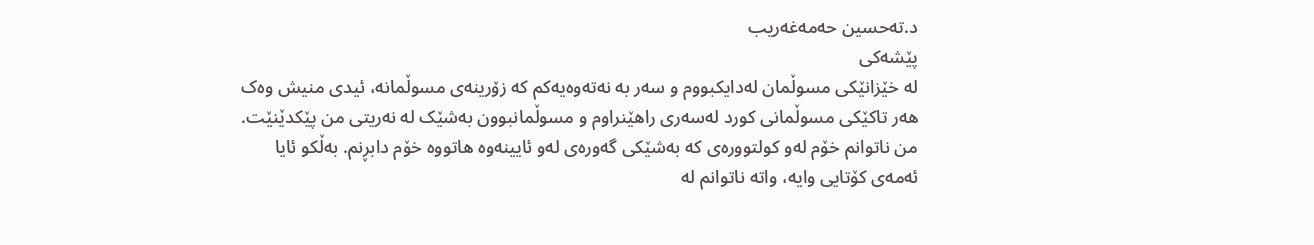د.تەحسین حەمەغەریب
پێشەکی
لە خێزانێکی مسوڵمان لەدایکبووم و سەر بە نەتەوەیەکم کە زۆرینەی مسوڵمانە، ئیدی منیش وەک هەر تاکێکی مسوڵمانی کورد لەسەری راهێنراوم و مسوڵمانبوون بەشێک لە نەریتی من پێکدێنێت. من ناتوانم خۆم لەو کولتوورەی کە بەشێکی گەورەی لەو ئایینەوە هاتووە خۆم دابڕنم. بەڵکو ئایا ئەمەی کۆتایی وایە، واتە ناتوانم لە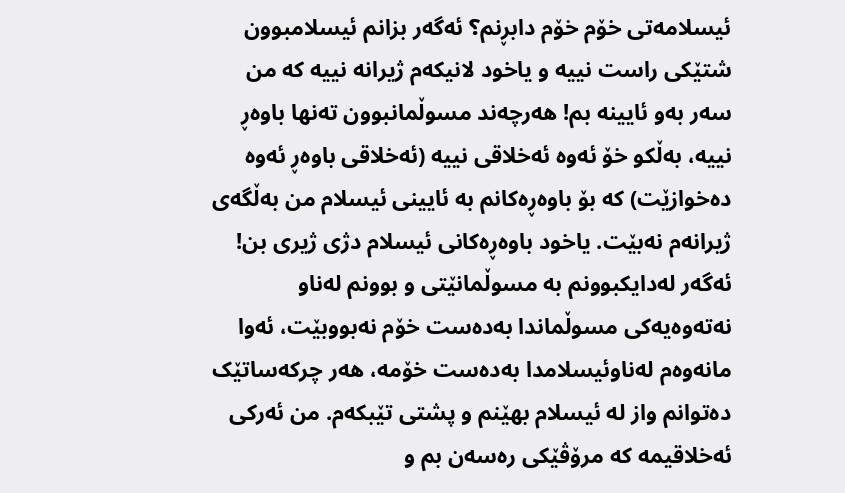ئیسلامەتی خۆم خۆم دابڕنم؟ ئەگەر بزانم ئیسلامبوون شتێکی راست نییە و یاخود لانیکەم ژیرانە نییە کە من سەر بەو ئایینە بم! هەرچەند مسوڵمانبوون تەنها باوەڕ نییە، بەڵکو خۆ ئەوە ئەخلاقی نییە (ئەخلاقی باوەڕ ئەوە دەخوازێت) کە بۆ باوەڕەکانم بە ئایینی ئیسلام من بەڵگەی ژیرانەم نەبێت. یاخود باوەڕەکانی ئیسلام دژی ژیری بن! ئەگەر لەدایکبوونم بە مسوڵمانێتی و بوونم لەناو نەتەوەیەکی مسوڵماندا بەدەست خۆم نەبووبێت، ئەوا مانەوەم لەناوئیسلامدا بەدەست خۆمە، هەر چرکەساتێک دەتوانم واز لە ئیسلام بهێنم و پشتی تێبکەم. من ئەرکی ئەخلاقیمە کە مرۆڤێکی رەسەن بم و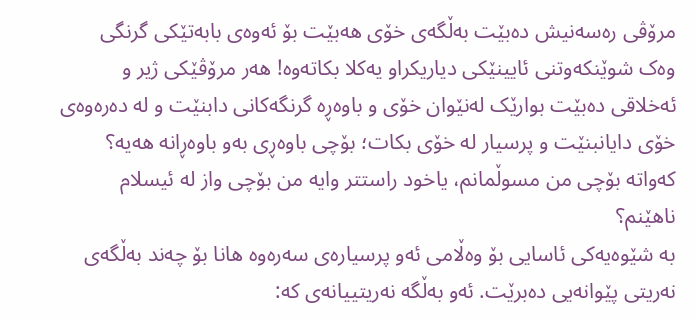مرۆڤی رەسەنیش دەبێت بەڵگەی خۆی هەبێت بۆ ئەوەی بابەتێکی گرنگی وەک شوێنکەوتنی ئایینێکی دیاریکراو یەکلا بکاتەوە! هەر مرۆڤێکی ژیر و ئەخلاقی دەبێت بوارێک لەنێوان خۆی و باوەڕە گرنگەکانی دابنێت و لە دەرەوەی خۆی دایانبنێت و پرسیار لە خۆی بکات؛ بۆچی باوەڕی بەو باوەڕانە هەیە؟
کەواتە بۆچی من مسوڵمانم، یاخود راستتر وایە من بۆچی واز لە ئیسلام ناهێنم؟
بە شێوەیەکی ئاسایی بۆ وەڵامی ئەو پرسیارەی سەرەوە هانا بۆ چەند بەڵگەی نەریتی پێوانەیی دەبرێت. ئەو بەڵگە نەریتییانەی کە: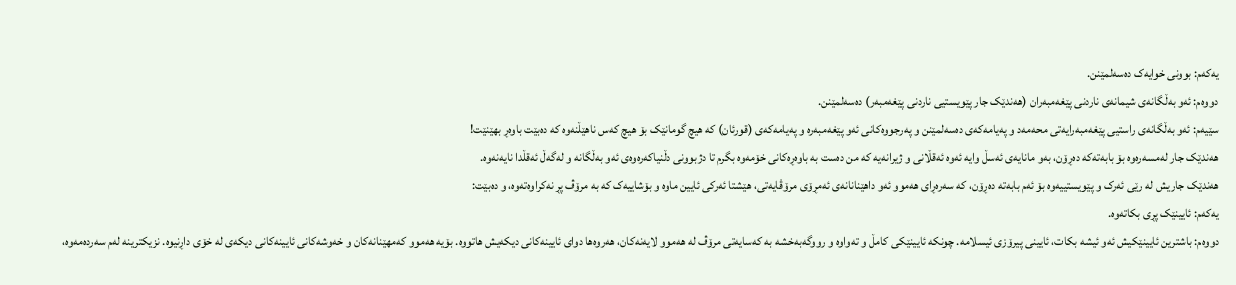یەکەم: بوونی خوایەک دەسەلمێنن.
دووەم: ئەو بەڵگانەی شیمانەی ناردنی پێغەمبەران (هەندێک جار پێویستیی ناردنی پێغەمبەر) دەسەلمێنن.
سێیەم: ئەو بەڵگانەی راستیی پێغەمبەرایەتی محەمەد و پەیامەکەی دەسەلمێنن و پەرجووەکانی ئەو پێغەمبەرە و پەیامەکەی (قورئان) کە هیچ گومانێک بۆ هیچ کەس ناهێڵنەوە کە دەبێت باوەڕ بهێنێت!
هەندێک جار لەمسەرەوە بۆ بابەتەکە دەڕۆن، بەو مانایەی ئەسڵ وایە ئەوە ئەقڵانی و ژیرانەیە کە من دەست بە باوەڕەکانی خۆمەوە بگرم تا دژبوونی دڵنیاکەرەوەی ئەو بەڵگانە و لەگەڵ ئەقڵدا نایەنەوە.
هەندێک جاریش لە رێی ئەرک و پێویستییەوە بۆ ئەم بابەتە دەڕۆن، کە سەرەڕای هەموو ئەو داهێنانانەی ئەمڕۆی مرۆڤایەتی، هێشتا ئەرکی ئایین ماوە و بۆشاییەک کە بە مرۆڤ پڕ نەکراوەتەوە، و دەبێت:
یەکەم: ئایینێک پڕی بکاتەوە.
دووەم: باشترین ئایینێکیش ئەو ئیشە بکات، ئایینی پیرۆزی ئیسلامە. چونکە ئایینێکی کامڵ و تەواوە و رووگەبەخشە بە کەسایەتی مرۆڤ لە هەموو لایەنەکان، هەروەها دوای ئایینەکانی دیکەیش هاتووە. بۆیە هەموو کەمهێنانەکان و خەوشەکانی ئایینەکانی دیکەی لە خۆی داڕنیوە. نزیکترینە لەم سەردەمەوە،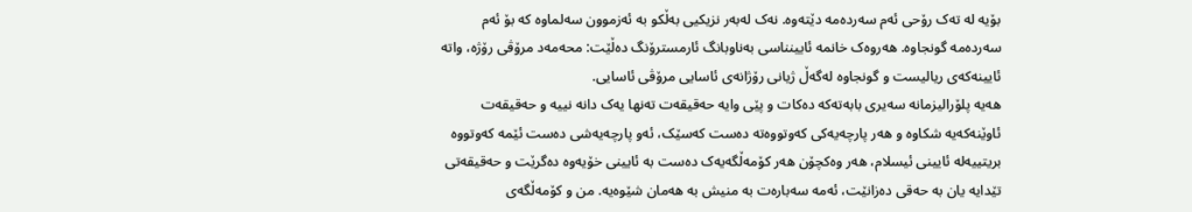بۆیە لە تەک رۆحی ئەم سەردەمە دێتەوە. نەک لەبەر نزیکیی بەڵکو بە ئەزموون سەلماوە کە بۆ ئەم سەردەمە گونجاوە. هەروەک خانمە ئایینناسی بەناوبانگ ئارمسترۆنگ دەڵێت: محەمەد مرۆڤی رۆژە، واتە ئایینەکەی ریالیست و گونجاوە لەگەڵ ژیانی رۆژانەی ئاسایی مرۆڤی ئاسایی.
هەیە پلۆرالیزمانە سەیری بابەتەکە دەکات و پێی وایە حەقیقەت تەنها یەک دانە نییە و حەقیقەت ئاوێنەکەیە شکاوە و هەر پارچەیەکی کەوتووەتە دەست کەسێک، ئەو پارچەیەشی دەست ئێمە کەوتووە بریتییەلە ئایینی ئیسلام، هەر وەکچۆن هەر کۆمەڵگەیەک دەست بە ئایینی خۆیەوە دەگرێت و حەقیقەتی تێدایە یان بە حەقی دەزانێت، ئەمە سەبارەت بە منیش بە هەمان شێوەیە. من و کۆمەڵگەی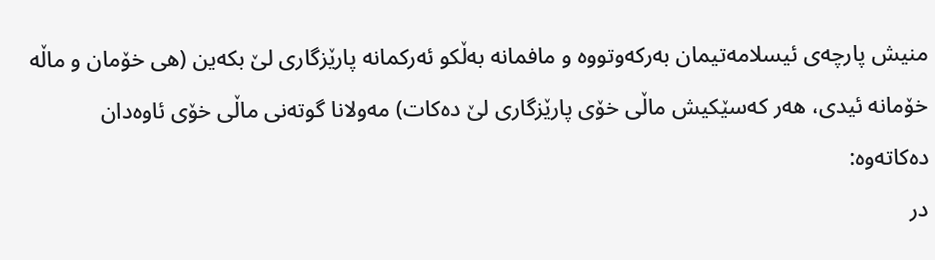منیش پارچەی ئیسلامەتیمان بەرکەوتووە و مافمانە بەڵکو ئەرکمانە پارێزگاری لێ بکەین (هی خۆمان و ماڵە خۆمانە ئیدی، هەر کەسێکیش ماڵی خۆی پارێزگاری لێ دەکات) مەولانا گوتەنی ماڵی خۆی ئاوەدان دەکاتەوە:
در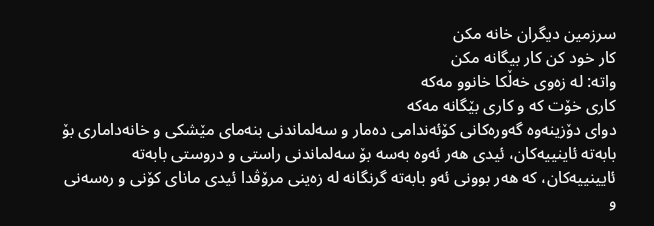سرزمین دیگران خانە مکن
کار خود کن کار بیگانە مکن
واتە: لە زەوی خەڵکا خانوو مەکە
کاری خۆت کە و کاری بێگانە مەکە
دوای دۆزینەوە گەورەکانی کۆئەندامی دەمار و سەلماندنی بنەمای مێشکی و خانەداماری بۆ بابەتە ئاینییەکان، ئیدی هەر ئەوە بەسە بۆ سەلماندنی راستی و دروستی بابەتە ئایینییەکان، کە هەر بوونی ئەو بابەتە گرنگانە لە زەینی مرۆڤدا ئیدی مانای کۆنی و رەسەنی و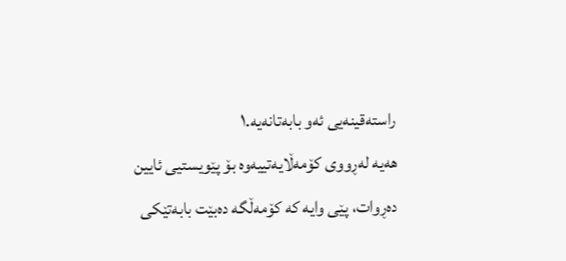راستەقینەیی ئەو بابەتانەیە.١
هەیە لەڕووی کۆمەڵایەتییەوە بۆ پێویستیی ئایین دەڕوات، پێی وایە کە کۆمەڵگە دەبێت بابەتێکی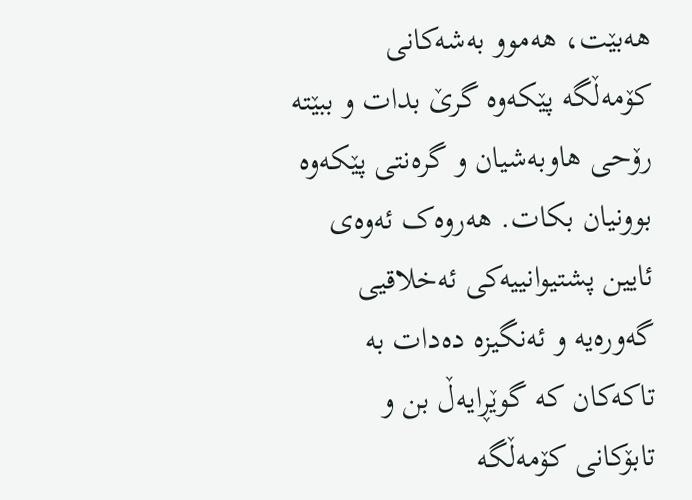هەبێت، هەموو بەشەکانی کۆمەڵگە پێکەوە گرێ بدات و ببێتە رۆحی هاوبەشیان و گرەنتی پێکەوە بوونیان بکات. هەروەک ئەوەی ئایین پشتیوانییەکی ئەخلاقیی گەورەیە و ئەنگیزە دەدات بە تاکەکان کە گوێڕایەڵ بن و تابۆکانی کۆمەڵگە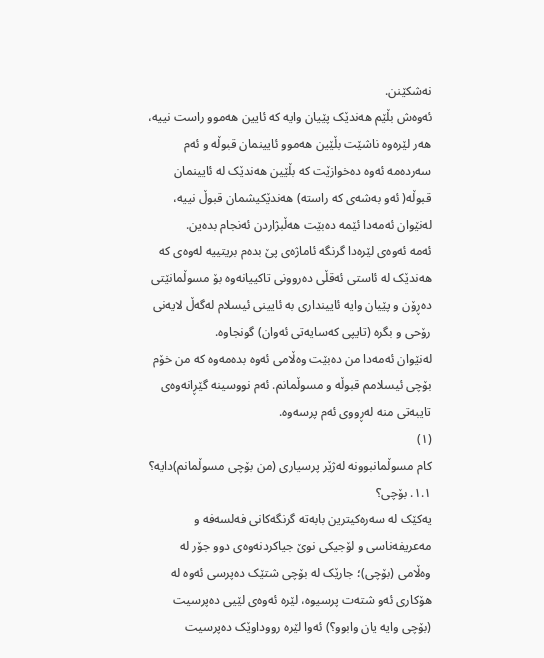نەشکێنن.
ئەوەش بڵێم هەندێک پێیان وایە کە ئایین هەموو راست نییە، هەر لێرەوە ناشێت بڵێین هەموو ئایینمان قبوڵە و ئەم سەردەمە ئەوە دەخوازێت کە بڵێین هەندێک لە ئایینمان قبوڵە( ئەو بەشەی کە راستە) هەندێکیشمان قبوڵ نییە، لەنێوان ئەمەدا ئێمە دەبێت هەڵبژاردن ئەنجام بدەین.
ئەمە ئەوەی لێرەدا گرنگە ئاماژەی پێ بدەم بریتییە لەوەی کە هەندێک لە ئاستی ئەقڵی دەروونی تاکییانەوە بۆ مسوڵمانێتی دەڕۆن و پێیان وایە ئایینداری بە ئایینی ئیسلام لەگەڵ لایەنی رۆحی و بگرە (تایپی کەسایەتی ئەوان) گونجاوە.
لەنێوان ئەمەدا من دەبێت وەڵامی ئەوە بدەمەوە کە من خۆم بۆچی ئیسلامم قبوڵە و مسوڵمانم. ئەم نووسینە گێڕانەوەی تایبەتی منە لەڕووی ئەم پرسەوە.
(١)
کام مسوڵمانبوونە لەژێر پرسیاری (من بۆچی مسوڵمانم)دایە؟
١.١. بۆچی؟
یەکێک لە سەرەکیترین بابەتە گرنگەکانی فەلسەفە و مەعریفەناسی و لۆجیکی نوێ جیاکردنەوەی دوو جۆر لە وەڵامی (بۆچی)؛ جارێک لە بۆچی شتێک دەپرسی ئەوە لە هۆکاری ئەو شتەت پرسیوە، لێرە ئەوەی لێیی دەپرسیت (بۆچی وایە یان وابوو؟) ئەوا لێرە رووداوێک دەپرسیت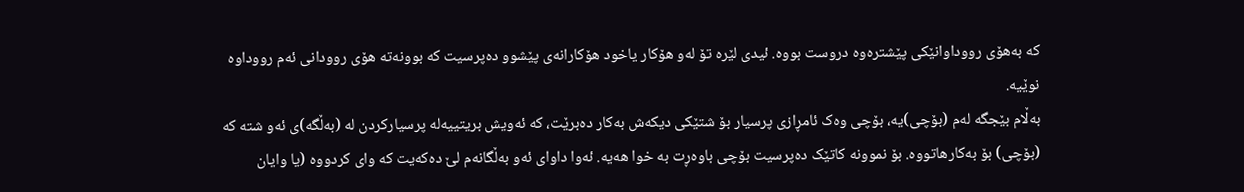کە بەهۆی رووداوانێکی پێشترەوە دروست بووە. ئیدی لێرە تۆ لەو هۆکار یاخود هۆکارانەی پێشوو دەپرسیت کە بوونەتە هۆی روودانی ئەم رووداوە نوێیە.
بەڵام بێجگە لەم (بۆچی)یە، بۆچی وەک ئامڕازی پرسیار بۆ شتێکی دیکەش بەکار دەبرێت، کە ئەویش بریتییەلە پرسیارکردن لە (بەڵگە)ی ئەو شتە کە (بۆچی) بۆ بەکارهاتووە. بۆ نموونە کاتێک دەپرسیت بۆچی باوەڕت بە خوا هەیە. ئەوا داوای ئەو بەڵگانەم لێ دەکەیت کە وای کردووە (یا وایان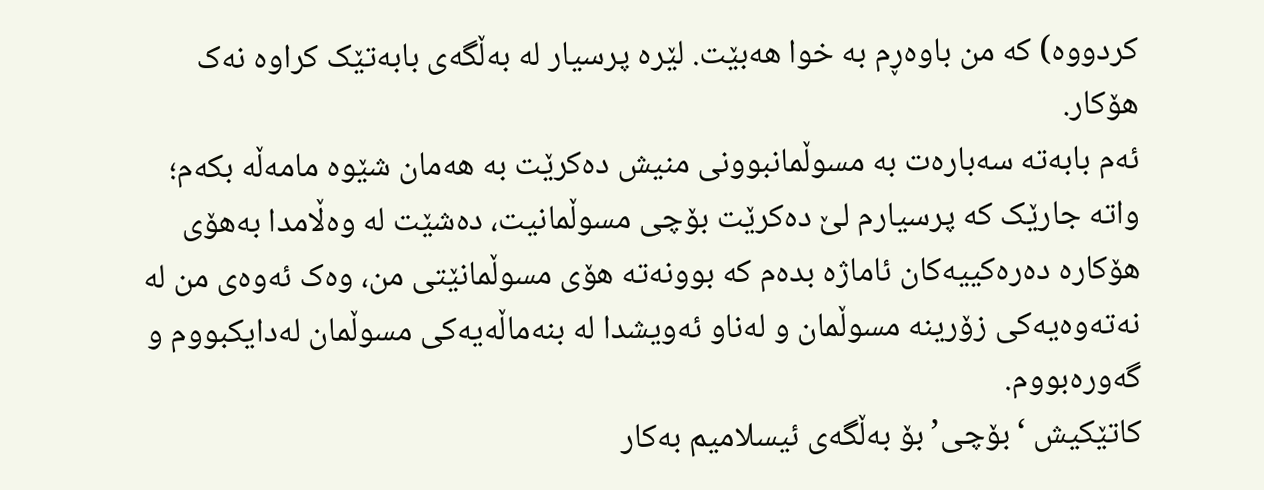کردووە) کە من باوەڕم بە خوا هەبێت. لێرە پرسیار لە بەڵگەی بابەتێک کراوە نەک هۆکار.
ئەم بابەتە سەبارەت بە مسوڵمانبوونی منیش دەکرێت بە هەمان شێوە مامەڵە بکەم؛ واتە جارێک کە پرسیارم لێ دەکرێت بۆچی مسوڵمانیت، دەشێت لە وەڵامدا بەهۆی هۆکارە دەرەکییەکان ئاماژە بدەم کە بوونەتە هۆی مسوڵمانێتی من، وەک ئەوەی من لە نەتەوەیەکی زۆرینە مسوڵمان و لەناو ئەویشدا لە بنەماڵەیەکی مسوڵمان لەدایکبووم و گەورەبووم.
کاتێکیش ‘بۆچی’ بۆ بەڵگەی ئیسلامیم بەکار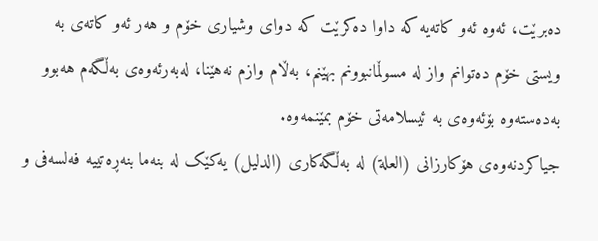دەبرێت، ئەوە ئەو کاتەیە کە داوا دەکرێت کە دوای وشیاری خۆم و هەر ئەو کاتەی بە ویستی خۆم دەتوانم واز لە مسوڵمانبوونم بهێنم، بەڵام وازم نەهێنا، لەبەرئەوەی بەڵگەم هەبوو بەدەستەوە بۆئەوەی بە ئیسلامەتی خۆم بمێنمەوە.
جیاکردنەوەی هۆکارزانی (العلة) لە بەڵگەکاری (الدلیل) یەکێک لە بنەما بنەڕەتییە فەلسەفی و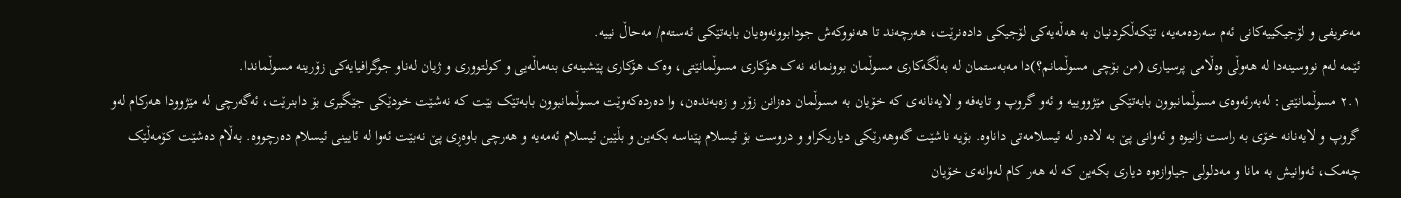مەعریفی و لۆجیکییەکانی ئەم سەردەمەیە، تێکەڵکردنیان بە هەڵەیەکی لۆجیکی دادەنرێت، هەرچەند تا هەنووکەش جودابوونەوەیان بابەتێکی ئەستەم/ مەحاڵ نییە.
ئێمە لەم نووسینەدا لە هەوڵی وەڵامی پرسیاری (من بۆچی مسوڵمانم؟)دا مەبەستمان لە بەڵگەکاری مسوڵمان بوونمانە نەک هۆکاری مسوڵمانێتی، وەک هۆکاری پێشینەی بنەماڵەیی و کولتووری و ژیان لەناو جوگرافیایەکی زۆرینە مسوڵماندا.
٢.١ مسوڵمانێتی: لەبەرئەوەی مسوڵمانبوون بابەتێکی مێژووییە و ئەو گروپ و تایەفە و لایەنانەی کە خۆیان بە مسوڵمان دەزانن زۆر و زەبەندەن، وا دەردەکەوێت مسوڵمانبوون بابەتێک بێت کە نەشێت خودێکی جێگیری بۆ دابنرێت، ئەگەرچی لە مێژوودا هەرکام لەو گروپ و لایەنانە خۆی بە راست زانیوە و ئەوانی پێ بە لادەر لە ئیسلامەتی داناوە. بۆیە ناشێت گەوهەرێکی دیاریکراو و دروست بۆ ئیسلام پێناسە بکەین و بڵێین ئیسلام ئەمەیە و هەرچی باوەڕی پێ نەبێت ئەوا لە ئایینی ئیسلام دەرچووە. بەڵام دەشێت کۆمەڵێک چەمک، ئەوانیش بە مانا و مەدلولی جیاوازەوە دیاری بکەین کە لە هەر کام لەوانەی خۆیان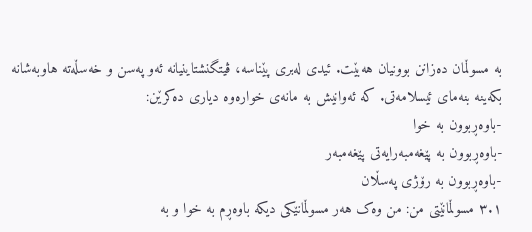بە مسوڵمان دەزانن بوونیان هەبێت. ئیدی لەبری پێناسە، ڤیتگنشتاینیانە ئەو پەسن و خەسڵەتە هاوبەشانە بکەینە بنەمای ئیسلامەتی. کە ئەوانیش بە مانەی خوارەوە دیاری دەکرێن:
-باوەڕبوون بە خوا
-باوەڕبوون بە پێغەمبەرایەتی پێغەمبەر
-باوەڕبوون بە رۆژی پەسڵان
٣.١ مسوڵمانێتی من: من وەک هەر مسوڵمانێکی دیکە باوەڕم بە خوا و بە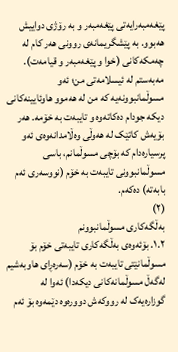پێغەمبەرایەتی پێغەمبەر و بە رۆژی دواییش هەبوو. بە پێشگریمانەی روونی هەر کام لە چەمکەکانی (خوا و پێغەمبەر و قیامەت). مەبەستم لە ئیسلامەتی من؛ ئەو مسوڵمانبوونەیە کە من لە هەموو هاوئایینەکانی دیکە جودام دەکاتەوە و تایبەت بە خۆمە. هەر بۆیەش کاتێک لە هەوڵی وەڵامدانەوەی ئەو پرسیارەدام کە بۆچی مسوڵمانم، باسی مسوڵمانبوونی تایبەت بە خۆم (نووسەری ئەم بابەتە) دەکەم.
(٢)
بەڵگەکاری مسوڵمانبوونم
١.٢. بۆئەوەی بەڵگەکاری تایبەتی خۆم بۆ مسوڵمانێتی تایبەت بە خۆم (سەرەڕای هاوبەشیم لەگەڵ مسوڵمانەکانی دیکەدا) ئەوا لە گوزارەیەک لە رووکەش دوورەوە دێمەوە بۆ ئەم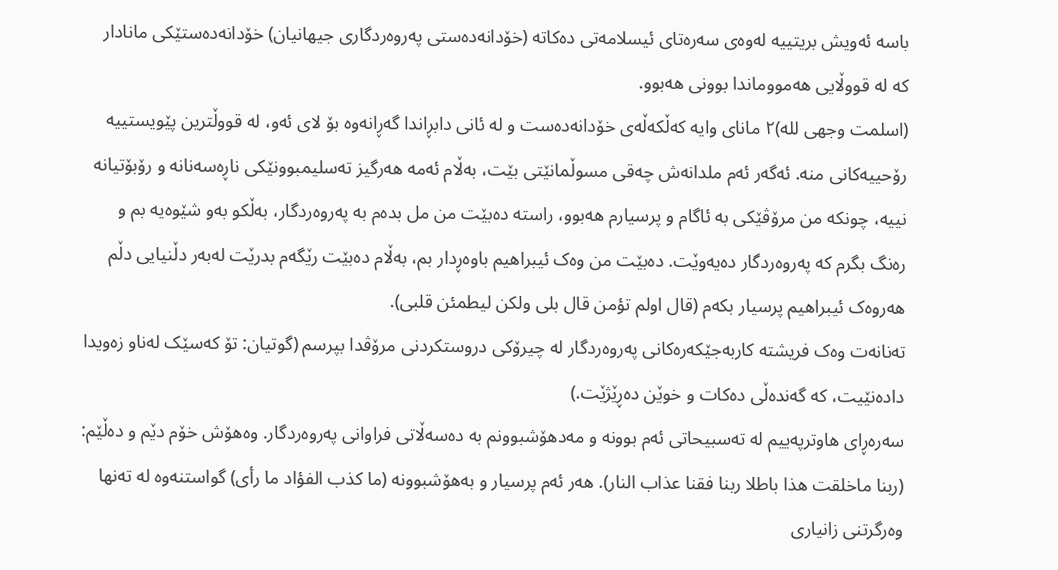باسە ئەویش بریتییە لەوەی سەرەتای ئیسلامەتی دەکاتە (خۆدانەدەستی پەروەردگاری جیهانیان) خۆدانەدەستێکی مانادار کە لە قووڵایی هەمووماندا بوونی هەبوو.
(اسلمت وجهى لله)٢ مانای وایە کەڵکەڵەی خۆدانەدەست و لە ئانی دابڕاندا گەڕانەوە بۆ لای ئەو، لە قووڵترین پێویستییە رۆحییەکانی منە. ئەگەر ئەم ملدانەش چەقی مسوڵمانێتی بێت، بەڵام ئەمە هەرگیز تەسلیمبوونێکی ناڕەسەنانە و رۆبۆتیانە نییە، چونکە من مرۆڤێکی بە ئاگام و پرسیارم هەبوو، راستە دەبێت من مل بدەم بە پەروەردگار، بەڵکو بەو شێوەیە بم و رەنگ بگرم کە پەروەردگار دەیەوێت. دەبێت من وەک ئیبراهیم باوەڕدار بم، بەڵام دەبێت رێگەم بدرێت لەبەر دڵنیایی دڵم هەروەک ئیبراهیم پرسیار بکەم (قال اولم تؤمن قال بلى ولکن لیطمئن قلبی).
تەنانەت وەک فریشتە کاربەجێکەرەکانی پەروەردگار لە چیرۆکی دروستکردنی مرۆڤدا بپرسم (گوتیان: تۆ کەسێک لەناو زەویدا دادەنێیت، کە گەندەڵی دەکات و خوێن دەڕێژێت.)
سەرەڕای هاوترپەییم لە تەسبیحاتی ئەم بوونە و مەدهۆشبوونم بە دەسەڵاتی فراوانی پەروەردگار. وەهۆش خۆم دێم و دەڵێم: (ربنا ماخلقت هذا باطلا ربنا فقنا عذاب النار). هەر ئەم پرسیار و بەهۆشبوونە (ما کذب الفؤاد ما رأى) گواستنەوە لە تەنها وەرگرتنی زانیاری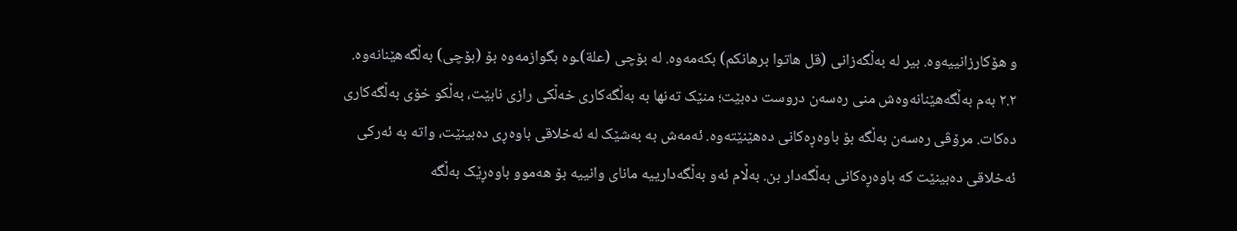و هۆکارزانییەوە. بیر لە بەڵگەزانی (قل هاتوا برهانکم) بکەمەوە. لە بۆچی (علة)ـوە بگوازمەوە بۆ (بۆچی) بەڵگەهێنانەوە.
٢.٢ بەم بەڵگەهێنانەوەش منی رەسەن دروست دەبێت؛ منێک تەنها بە بەڵگەکاری خەڵکی رازی نابێت، بەڵکو خۆی بەڵگەکاری دەکات. مرۆڤی رەسەن بەڵگە بۆ باوەڕەکانی دەهێنێتەوە. ئەمەش بە بەشێک لە ئەخلاقی باوەڕی دەبینێت، واتە بە ئەرکی ئەخلاقی دەبینێت کە باوەڕەکانی بەڵگەدار بن. بەڵام ئەو بەڵگەدارییە مانای وانییە بۆ هەموو باوەڕێک بەڵگە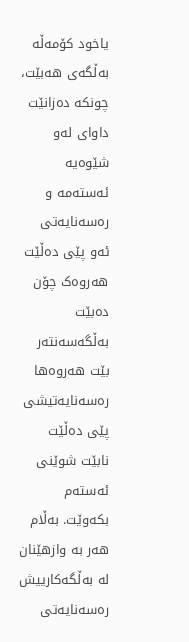یاخود کۆمەڵە بەڵگەی هەبێت، چونکە دەزانێت داوای لەو شێوەیە ئەستەمە و رەسەنایەتی ئەو پێی دەڵێت هەروەک چۆن دەبێت بەڵگەسەنتەر بێت هەروەها رەسەنایەتیشی پێی دەڵێت نابێت شوێنی ئەستەم بکەوێت. بەڵام هەر بە وازهێنان لە بەڵگەکارییش رەسەنایەتی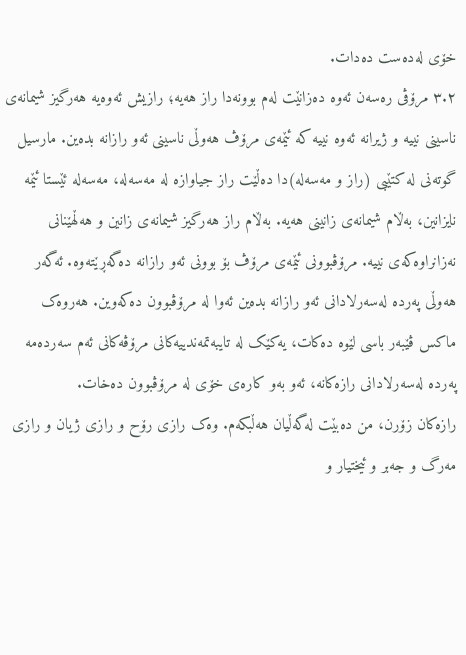خۆی لەدەست دەدات.
٣.٢ مرۆڤی رەسەن ئەوە دەزانێت لەم بوونەدا راز هەیە؛ رازیش ئەوەیە هەرگیز شیمانەی ناسینی نییە و ژیرانە ئەوە نییە کە ئێمەی مرۆڤ هەوڵی ناسینی ئەو رازانە بدەین. مارسیل گوتەنی لە کتێبی (راز و مەسەلە)دا دەڵێت راز جیاوازە لە مەسەلە، مەسەلە ئێستا ئێمە نایزانین، بەڵام شیمانەی زانینی هەیە. بەڵام راز هەرگیز شیمانەی زانین و هەڵهێنانی نەزانراوەکەی نییە. مرۆڤبوونی ئێمەی مرۆڤ بۆ بوونی ئەو رازانە دەگەڕێتەوە. ئەگەر هەوڵی پەردە لەسەرلادانی ئەو رازانە بدەین ئەوا لە مرۆڤبوون دەکەوین. هەروەک ماکس ڤێبەر باسی لێوە دەکات، یەکێک لە تایبەتمەندییەکانی مرۆڤەکانی ئەم سەردەمە پەردە لەسەرلادانی رازەکانە، ئەو بەو کارەی خۆی لە مرۆڤبوون دەخات.
رازەکان زۆرن، من دەبێت لەگەڵیان هەڵبکەم. وەک رازی رۆح و رازی ژیان و رازی مەرگ و جەبر و ئیختیار و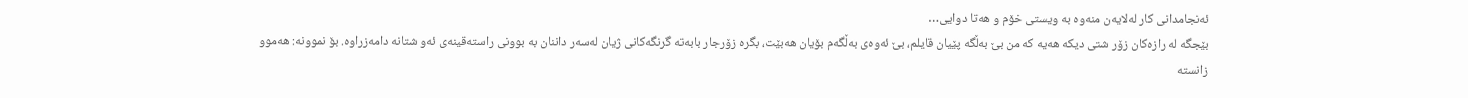ئەنجامدانی کار لەلایەن منەوە بە ویستی خۆم و هەتا دوایی…
بێجگە لە رازەکان زۆر شتی دیکە هەیە کە من بێ بەڵگە پێیان قایلم، بێ ئەوەی بەڵگەم بۆیان هەبێت، بگرە زۆرجار بابەتە گرنگەکانی ژیان لەسەر داننان بە بوونی راستەقینەی ئەو شتانە دامەزراوە. بۆ نموونە: هەموو زانستە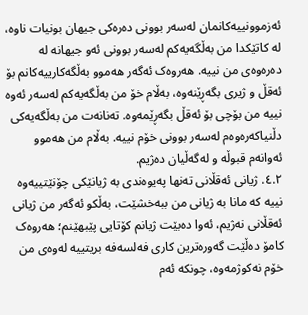ئەزموونییەکانمان لەسەر بوونی دەرەکی جیهان بونیات ناوە، لە کاتێکدا من بەڵگەیەکم لەسەر بوونی ئەو جیهانە لە دەرەوەی من نییە. هەروەک ئەگەر هەموو بەڵگەکارییەکانم بۆ ئەقڵ و ژیری بگەڕێنەوە، بەڵام خۆ من بەڵگەیەکم لەسەر ئەوە نییە من بۆچی بۆ ئەقڵ بگەڕێمەوە. تەنانەت من بەڵگەیەکی دڵنیاکەرەوەم لەسەر بوونی خۆم نییە. بەڵام من هەموو ئەوانەم قبوڵە و لەگەڵیان دەژیم.
٤.٢. ژیانی ئەقڵانی تەنها پەیوەندی بە ژیانێکی چۆنێتییەوە نییە کە مانا بە ژیانی من ببەخشێت، بەڵکو ئەگەر من ژیانی ئەقڵانی نەژیم، ئەوا دەبێت ژیانم کۆتایی پێبهێنم؛ هەروەک کامۆ دەڵێت گەورەترین کاری فەلسەفە بریتییە لەوەی من خۆم نەکوژمەوە، چونکە ئەم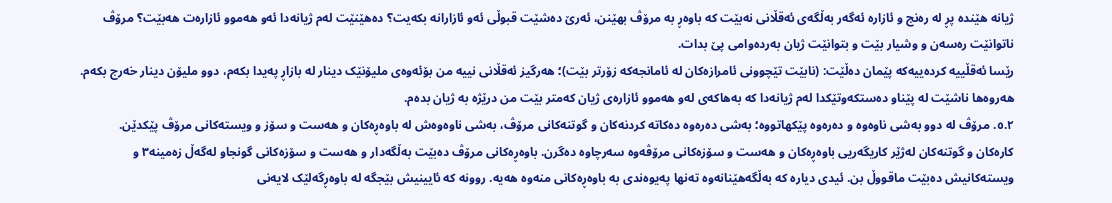ژیانە هێندە پڕ لە رەنج و ئازارە ئەگەر بەڵگەی ئەقڵانی نەبێت کە باوەڕ بە مرۆڤ بهێنن، ئەرێ دەشێت قبوڵی ئەو ئازارانە بکەیت؟ دەهێنێت لەم ژیانەدا ئەو هەموو ئازارەت هەبێت؟ مرۆڤ ناتوانێت رەسەن و وشیار بێت و بتوانێت ژیان بەردەوامی پێ بدات.
رێسا ئەقڵییە کردەییەکە پێمان دەڵێت: (نابێت تێچوونی ئامرازەکان لە ئامانجەکە زۆرتر بێت)؛ هەرگیز ئەقڵانی نییە من بۆئەوەی ملیۆنێک دینار لە بازاڕ پەیدا بکەم، دوو ملیۆن دینار خەرج بکەم. هەروەها ناشێت لە پێناو دەستکەوتێکدا لەم ژیانەدا کە بەهاکەی لەو هەموو ئازارەی ژیان کەمتر بێت من درێژە بە ژیان بدەم.
٥.٢. مرۆڤ لە دوو بەشی ناوەوە و دەرەوە پێکهاتووە؛ بەشی دەرەوە دەکاتە کردنەکان و گوتنەکانی مرۆڤ، بەشی ناوەوەش لە باوەڕەکان و هەست و سۆز و ویستەکانی مرۆڤ پێکدێن.
کارەکان و گوتنەکان لەژێر کاریگەریی باوەڕەکان و هەست و سۆزەکانی مرۆڤەوە سەرچاوە دەگرن. باوەڕەکانی مرۆڤ دەبێت بەڵگەدار و هەست و سۆزەکانی گونجاو لەگەڵ زەمینە٣ و ویستەکانیش دەبێت ماقووڵ بن. ئیدی دیارە کە بەڵگەهێنانەوە تەنها پەیوەندی بە باوەڕەکانی منەوە هەیە. روونە کە ئایینیش بێجگە لە باوەڕگەلێک لایەنی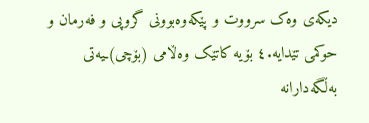دیکەی وەک سرووت و پێکەوەبوونی گروپی و فەرمان و حوکمی تێدایە.٤ بۆیە کاتێک وەڵامی (بۆچی)ـیەتی بەڵگەدارانە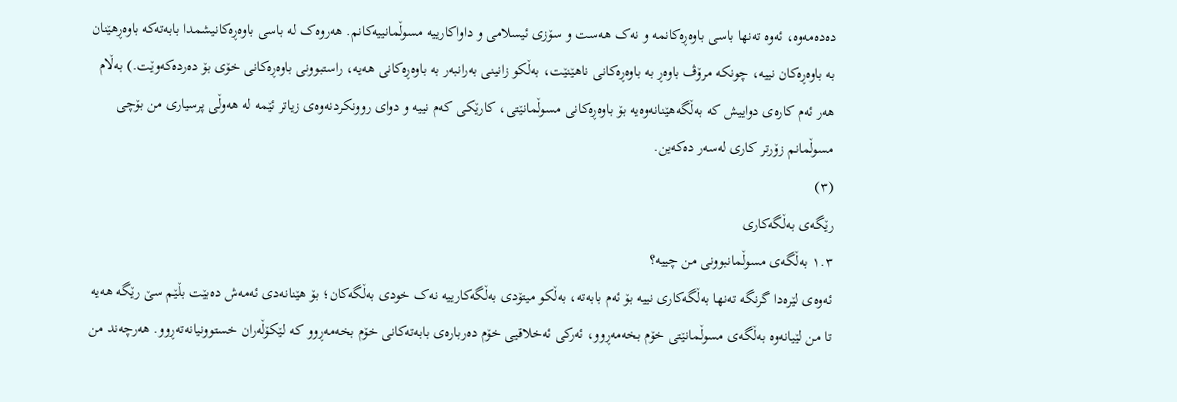دەدەمەوە، ئەوە تەنها باسی باوەڕەکانمە و نەک هەست و سۆزی ئیسلامی و داواکارییە مسوڵمانییەکانم. هەروەک لە باسی باوەڕەکانیشمدا بابەتەکە باوەڕهێنان بە باوەڕەکان نییە، چونکە مرۆڤ باوەڕ بە باوەڕەکانی ناهێنێت، بەڵکو زانینی بەرانبەر بە باوەڕەکانی هەیە، راستبوونی باوەڕەکانی خۆی بۆ دەردەکەوێت.) بەڵام هەر ئەم کارەی دواییش کە بەڵگەهێنانەوەیە بۆ باوەڕەکانی مسوڵمانێتی، کارێکی کەم نییە و دوای روونکردنەوەی زیاتر ئێمە لە هەوڵی پرسیاری من بۆچی مسوڵمانم زۆرتر کاری لەسەر دەکەین.
(٣)
رێگەی بەڵگەکاری
١.٣ بەڵگەی مسوڵمانبوونی من چییە؟
ئەوەی لێرەدا گرنگە تەنها بەڵگەکاری نییە بۆ ئەم بابەتە، بەڵکو میتۆدی بەڵگەکارییە نەک خودی بەڵگەکان؛ بۆ هێنانەدی ئەمەش دەبێت بڵێم سێ رێگە هەیە تا من لێیانەوە بەڵگەی مسوڵمانێتی خۆم بخەمەڕوو، ئەرکی ئەخلاقیی خۆم دەربارەی بابەتەکانی خۆم بخەمەڕوو کە لێکۆڵەران خستوونیانەتەڕوو. هەرچەند من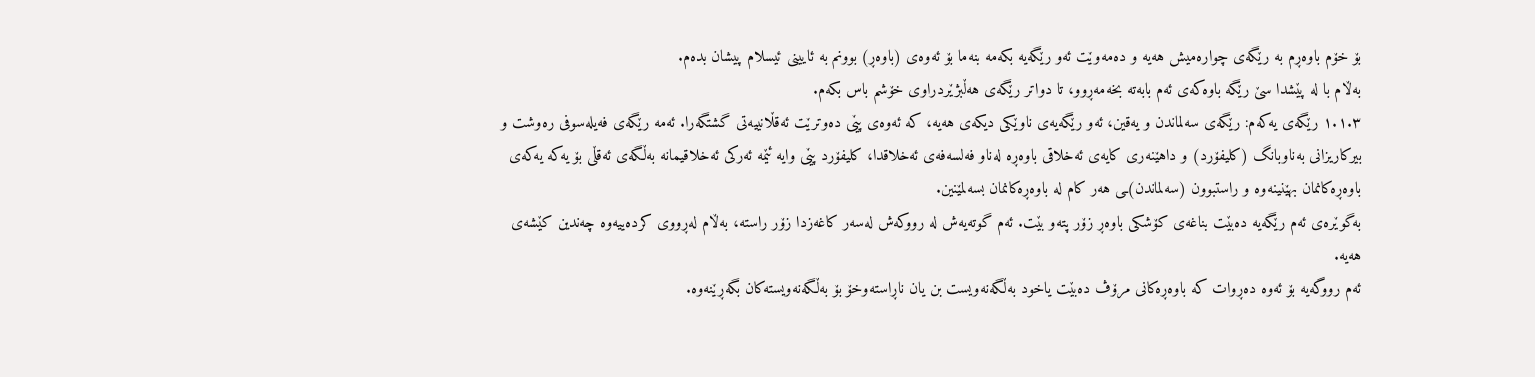بۆ خۆم باوەڕم بە رێگەی چوارەمیش هەیە و دەمەوێت ئەو رێگەیە بکەمە بنەما بۆ ئەوەی (باوەڕ) بوونم بە ئایینی ئیسلام پیشان بدەم.
بەڵام با لە پێشدا سێ رێگە باوەکەی ئەم بابەتە بخەمەڕوو، تا دواتر رێگەی هەڵبژێردراوی خۆشم باس بکەم.
١.١.٣ رێگەی یەکەم: رێگەی سەلماندن و یەقین، ئەو رێگەیەی ناوێکی دیکەی هەیە، کە ئەوەی پێی دەوترێت ئەقڵانییەتی گشتگەرا. ئەمە رێگەی فەیلەسوفی رەوشت و بیرکاریزانی بەناوبانگ (کلیفۆرد) و داهێنەری کایەی ئەخلاقی باوەڕە لەناو فەلسەفەی ئەخلاقدا، کلیفۆرد پێی وایە ئێمە ئەرکی ئەخلاقیمانە بەڵگەی ئەقڵی بۆ یەکە یەکەی باوەڕەکانمان بهێنینەوە و راستبوون (سەلماندن)ـی هەر کام لە باوەڕەکانمان بسەلمێنین.
بەگوێرەی ئەم رێگەیە دەبێت بناغەی کۆشکی باوەڕ زۆر پتەو بێت. ئەم گوتەیەش لە رووکەش لەسەر کاغەزدا زۆر راستە، بەڵام لەڕووی کردەییەوە چەندین کێشەی هەیە.
ئەم رووگەیە بۆ ئەوە دەڕوات کە باوەڕەکانی مرۆڤ دەبێت یاخود بەڵگەنەویست بن یان ناڕاستەوخۆ بۆ بەڵگەنەویستەکان بگەڕێنەوە.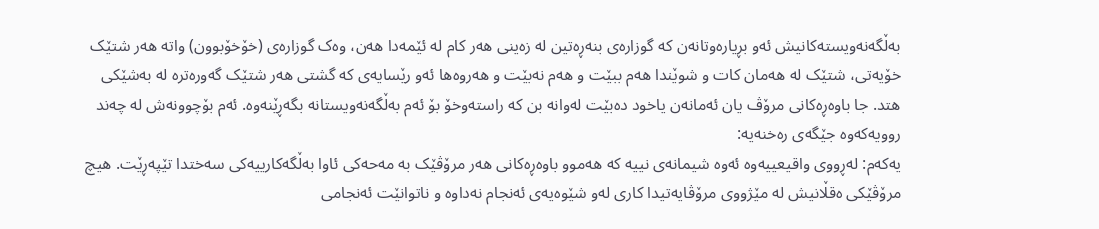بەڵگەنەویستەکانیش ئەو بڕیارەوتانەن کە گوزارەی بنەڕەتین لە زەینی هەر کام لە ئێمەدا هەن، وەک گوزارەی (خۆخۆبوون) واتە هەر شتێک خۆیەتی، شتێک لە هەمان کات و شوێندا هەم ببێت و هەم نەبێت و هەروەها ئەو رێسایەی کە گشتی هەر شتێک گەورەترە لە بەشێکی هتد. جا باوەڕەکانی مرۆڤ یان ئەمانەن یاخود دەبێت لەوانە بن کە راستەوخۆ بۆ ئەم بەڵگەنەویستانە بگەڕێنەوە. ئەم بۆچوونەش لە چەند روویەکەوە جێگەی رەخنەیە:
یەکەم: لەڕووی واقیعییەوە ئەوە شیمانەی نییە کە هەموو باوەڕەکانی هەر مرۆڤێک بە مەحەکی ئاوا بەڵگەکارییەکی سەختدا تێپەڕێت. هیچ مرۆڤێکی ەقڵانیش لە مێژووی مرۆڤایەتیدا کاری لەو شێوەیەی ئەنجام نەداوە و ناتوانێت ئەنجامی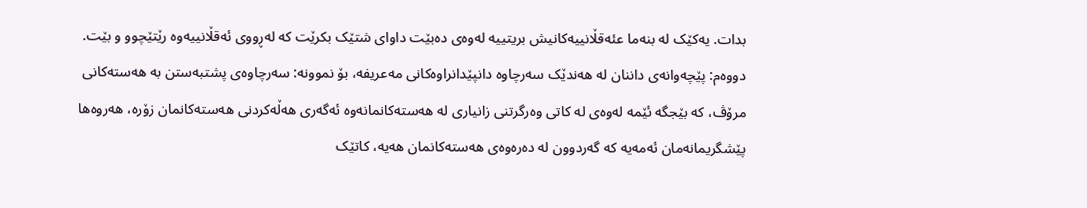بدات. یەکێک لە بنەما عئەقڵانییەکانیش بریتییە لەوەی دەبێت داوای شتێک بکرێت کە لەڕووی ئەقڵانییەوە رێتێچوو و بێت.
دووەم: پێچەوانەی داننان لە هەندێک سەرچاوە دانپێدانراوەکانی مەعریفە، بۆ نموونە: سەرچاوەی پشتبەستن بە هەستەکانی مرۆڤ، کە بێجگە ئێمە لەوەی لە کاتی وەرگرتنی زانیاری لە هەستەکانمانەوە ئەگەری هەڵەکردنی هەستەکانمان زۆرە، هەروەها پێشگریمانەمان ئەمەیە کە گەردوون لە دەرەوەی هەستەکانمان هەیە، کاتێک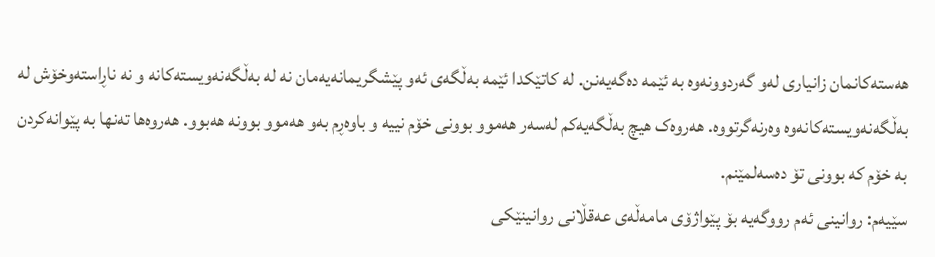هەستەکانمان زانیاری لەو گەردوونەوە بە ئێمە دەگەیەنن. لە کاتێکدا ئێمە بەڵگەی ئەو پێشگریمانەیەمان نە لە بەڵگەنەویستەکانە و نە ناڕاستەوخۆش لە بەڵگەنەویستەکانەوە وەرنەگرتووە. هەروەک هیچ بەڵگەیەکم لەسەر هەموو بوونی خۆم نییە و باوەڕم بەو هەموو بوونە هەبوو. هەروەها تەنها بە پێوانەکردن بە خۆم کە بوونی تۆ دەسەلمێنم.
سێیەم: روانینی ئەم رووگەیە بۆ پێواژۆی مامەڵەی عەقڵانی روانینێکی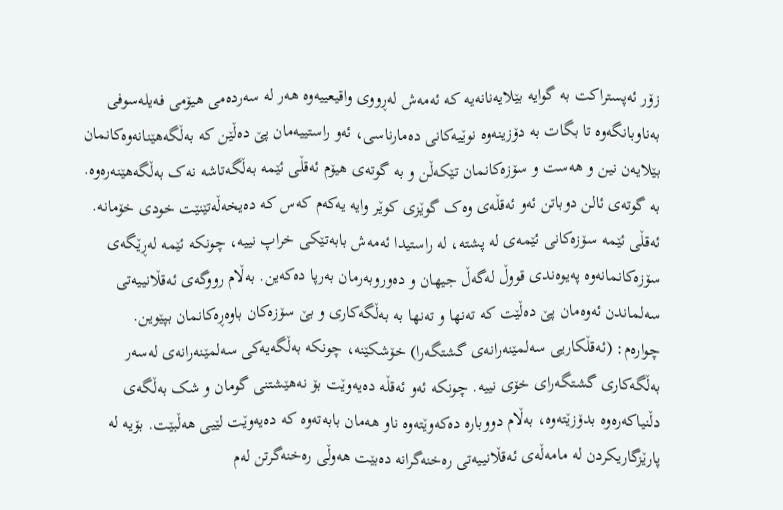زۆر ئەپستراکت بە گوایە بێلایەنانەیە کە ئەمەش لەڕووی واقیعییەوە هەر لە سەردەمی هیۆمی فەیلەسوفی بەناوبانگەوە تا بگات بە دۆزینەوە نوێیەکانی دەمارناسی، ئەو راستییەمان پێ دەڵێن کە بەڵگەهێنانەوەکانمان بێلایەن نین و هەست و سۆزەکانمان تێکەڵن و بە گوتەی هیۆم ئەقڵی ئێمە بەڵگەتاشە نەک بەڵگەهێنەرەوە. بە گوتەی ئالن دوباتن ئەو ئەقڵەی وەک گوێزی کوێر وایە یەکەم کەس کە دەیخەڵەتێنێت خودی خۆمانە. ئەقڵی ئێمە سۆزەکانی ئێمەی لە پشتە، لە راستیدا ئەمەش بابەتێکی خراپ نییە، چونکە ئێمە لەڕێگەی سۆزەکانمانەوە پەیوەندی قووڵ لەگەڵ جیهان و دەوروبەرمان بەرپا دەکەین. بەڵام رووگەی ئەقڵانییەتی سەلماندن ئەوەمان پێ دەڵێت کە تەنها و تەنها بە بەڵگەکاری و بێ سۆزەکان باوەڕەکانمان بپێوین.
چوارەم: (ئەقڵکاریی سەلمێنەرانەی گشتگەرا) خۆشکێنە، چونکە بەڵگەیەکی سەلمێنەرانەی لەسەر بەڵگەکاری گشتگەرای خۆی نییە. چونکە ئەو ئەقڵە دەیەوێت بۆ نەهێشتنی گومان و شک بەڵگەی دڵنیاکەرەوە بدۆزێتەوە، بەڵام دووبارە دەکەوێتەوە ناو هەمان بابەتەوە کە دەیەوێت لێیی هەڵبێت. بۆیە لە پارێزگاریکردن لە مامەڵەی ئەقڵانییەتی رەخنەگرانە دەبێت هەوڵی رەخنەگرتن لەم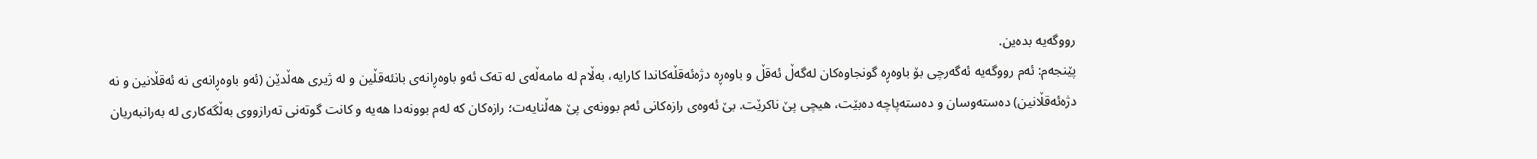رووگەیە بدەین.
پێنجەم: ئەم رووگەیە ئەگەرچی بۆ باوەڕە گونجاوەکان لەگەڵ ئەقڵ و باوەڕە دژەئەقڵەکاندا کارایە، بەڵام لە مامەڵەی لە تەک ئەو باوەڕانەی بانئەقڵین و لە ژیری هەڵدێن (ئەو باوەڕانەی نە ئەقڵانین و نە دژەئەقڵانین) دەستەوسان و دەستەپاچە دەبێت، هیچی پێ ناکرێت. بێ ئەوەی رازەکانی ئەم بوونەی پێ هەڵنایەت؛ رازەکان کە لەم بوونەدا هەیە و کانت گوتەنی تەرازووی بەڵگەکاری لە بەرانبەریان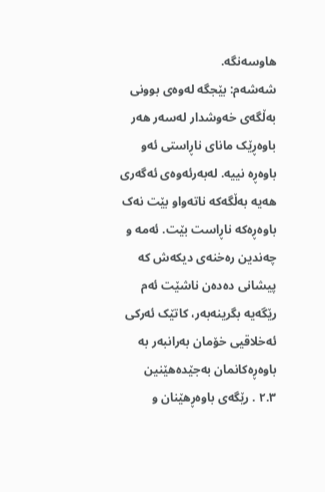هاوسەنگە.
شەشەم: بێجگە لەوەی بوونی بەڵگەی خەوشدار لەسەر هەر باوەڕێک مانای ناڕاستی ئەو باوەڕە نییە. لەبەرئەوەی ئەگەری هەیە بەڵگەکە ناتەواو بێت نەک باوەڕەکە ناڕاست بێت. ئەمە و چەندین رەخنەی دیکەش کە پیشانی دەدەن ناشێت ئەم رێگەیە بگرینەبەر، کاتێک ئەرکی ئەخلاقیی خۆمان بەرانبەر بە باوەڕەکانمان بەجێدەهێنین
٢.٣ . رێگەی باوەڕهێنان و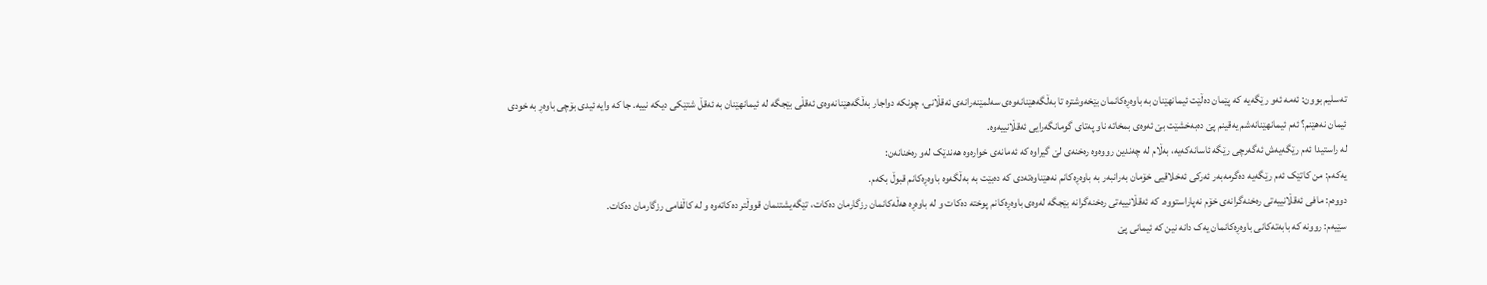تەسلیم بوون: ئەمە ئەو رێگەیە کە پێمان دەڵێت ئیمانهێنان بە باوەڕەکانمان بێخەوشترە تا بەڵگەهێنانەوەی سەلمێنەرانەی ئەقڵانی، چونکە دواجار بەڵگەهێنانەوەی ئەقڵی بێجگە لە ئیمانهێنان بە ئەقڵ شتێکی دیکە نییە. جا کە وایە ئیدی بۆچی باوەڕ بە خودی ئیمان نەهێنم؟ ئەم ئیمانهێنانەشم یەقینم پێ دەبەخشێت بێ ئەوەی بمخاتە ناو پەتای گومانگەرایی ئەقڵانییەوە.
لە راستیدا ئەم رێگەیەش ئەگەرچی رێگە ئاسانەکەیە، بەڵام لە چەندین رووەوە رەخنەی لێ گیراوە کە ئەمانەی خوارەوە هەندێک لەو رەخنانەن:
یەکەم: من کاتێک ئەم رێگەیە دەگرمەبەر ئەرکی ئەخلاقیی خۆمان بەرانبەر بە باوەڕەکانم نەهێناوەتەدی کە دەبێت بە بەڵگەوە باوەڕەکانم قبوڵ بکەم.
دووەم: مافی ئەقڵانییەتی رەخنەگرانەی خۆم نەپاراستووە. کە ئەقڵانییەتی رەخنەگرانە بێجگە لەوەی باوەڕەکانم پوختە دەکات و لە باوەڕە هەڵەکانمان رزگارمان دەکات، تێگەیشتنمان قووڵتر دەکاتەوە و لە کاڵفامی رزگارمان دەکات.
سێیەم: روونە کە بابەتەکانی باوەڕەکانمان یەک دانە نین کە ئیمانی پێ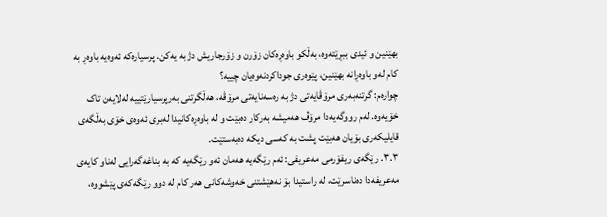بهێنین و ئیدی ببڕێتەوە، بەڵکو باوەڕەکان زۆرن و زۆرجاریش دژ بە یەکن. پرسیارەکە ئەوەیە باوەڕ بە کام لەو باوەڕانە بهێنین، پێوەری جوداکردنەوەیان چییە؟
چوارەم: گرتنەبەری مرۆڤایەتی دژ بە رەسەنایەتی مرۆڤە، هەڵگرتنی بەرپرسیارێتییە لەلایەن تاک خۆیەوە. لەم رووگەیەدا مرۆڤ هەمیشە بەرکار دەبێت و لە باوەڕەکانیدا لەبری ئەوەی خۆی بەڵگەی قایلیکەری بۆیان هەبێت پشت بە کەسی دیکە دەبەستێت.
٣.٣. رێگەی ریفۆرمی مەعریفی: ئەم رێگەیە هەمان ئەو رێگەیە کە بە بناغەگەرایی لەناو کایەی مەعریفەدا دەناسرێت، لە راستیدا بۆ نەهێشتنی خەوشەکانی هەر کام لە دوو رێگەکەی پێشووە،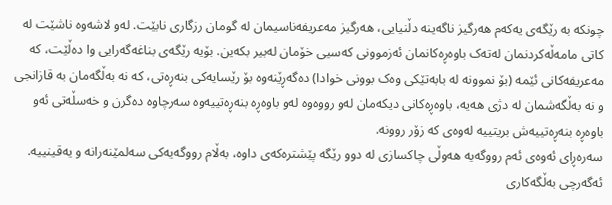چونکە بە رێگەی یەکەم هەرگیز ناگەینە دڵنیایی، هەرگیز مەعریفەناسیمان لە گومان رزگاری نابێت. لەو لاشەوە ناشێت لە کاتی مامەڵەکردنمان لەتەک باوەڕەکانمان ئەزموونی کەسیی خۆمان لەبیر بکەین. بۆیە رێگەی بناغەگەرایی وا دەڵێت، کە مەعریفەکانی ئێمە (بۆ نموونە لە بابەتێکی وەک بوونی خوادا) دەگەڕێنەوە بۆ رێسایەکی بنەڕەتی، کە نە بەڵگەمان بە قازانجی و نە بەڵگەشمان لە دژی هەیە، باوەڕەکانی دیکەمان لەو رووەوە لەو باوەڕە بنەڕەتییەوە سەرچاوە دەگرن و خەسڵەتی ئەو باوەڕە بنەڕەتییەش بریتییە لەوەی کە زۆر روونە.
سەرەڕای ئەوەی ئەم رووگەیە هەوڵی چاکسازی لە دوو رێگە پێشترەکەی داوە، بەڵام رووگەیەکی سەلمێنەرانە و یەقینییە. ئەگەرچی بەڵگەکاری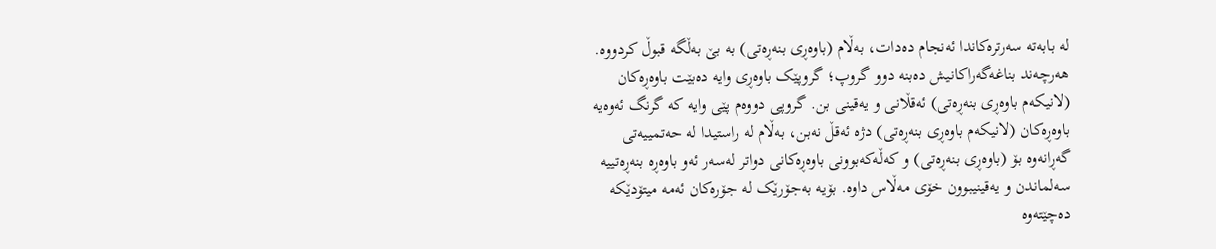لە بابەتە سەرترەکاندا ئەنجام دەدات، بەڵام (باوەڕی بنەڕەتی) بە بێ بەڵگە قبوڵ کردووە.
هەرچەند بناغەگەراکانیش دەبنە دوو گروپ؛ گروپێک باوەڕی وایە دەبێت باوەڕەکان (لانیکەم باوەڕی بنەڕەتی) ئەقڵانی و یەقینی بن. گروپی دووەم پێی وایە کە گرنگ ئەوەیە باوەڕەکان (لانیکەم باوەڕی بنەڕەتی) دژە ئەقڵ نەبن، بەڵام لە راستیدا لە حەتمییەتی گەڕانەوە بۆ (باوەڕی بنەڕەتی) و کەڵەکەبوونی باوەڕەکانی دواتر لەسەر ئەو باوەڕە بنەڕەتییە سەلماندن و یەقینیبوون خۆی مەڵاس داوە. بۆیە بەجۆرێک لە جۆرەکان ئەمە میتۆدێکە دەچێتەوە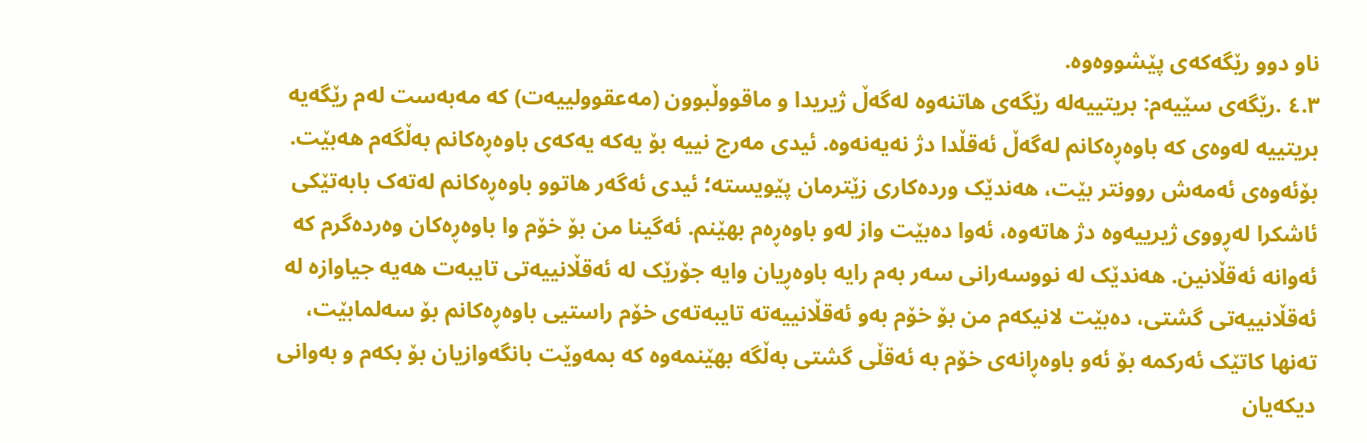ناو دوو رێگەکەی پێشووەوە.
٤.٣ .رێگەی سێیەم: بریتییەلە رێگەی هاتنەوە لەگەڵ ژیریدا و ماقووڵبوون (مەعقوولییەت) کە مەبەست لەم رێگەیە بریتییە لەوەی کە باوەڕەکانم لەگەڵ ئەقڵدا دژ نەیەنەوە. ئیدی مەرج نییە بۆ یەکە یەکەی باوەڕەکانم بەڵگەم هەبێت.
بۆئەوەی ئەمەش روونتر بێت، هەندێک وردەکاری زێترمان پێویستە؛ ئیدی ئەگەر هاتوو باوەڕەکانم لەتەک بابەتێکی ئاشکرا لەڕووی ژیرییەوە دژ هاتەوە، ئەوا دەبێت واز لەو باوەڕەم بهێنم. ئەگینا من بۆ خۆم وا باوەڕەکان وەردەگرم کە ئەوانە ئەقڵانین. هەندێک لە نووسەرانی سەر بەم رایە باوەڕیان وایە جۆرێک لە ئەقڵانییەتی تایبەت هەیە جیاوازە لە ئەقڵانییەتی گشتی، دەبێت لانیکەم من بۆ خۆم بەو ئەقڵانییەتە تایبەتەی خۆم راستیی باوەڕەکانم بۆ سەلمابێت، تەنها کاتێک ئەرکمە بۆ ئەو باوەڕانەی خۆم بە ئەقڵی گشتی بەڵگە بهێنمەوە کە بمەوێت بانگەوازیان بۆ بکەم و بەوانی دیکەیان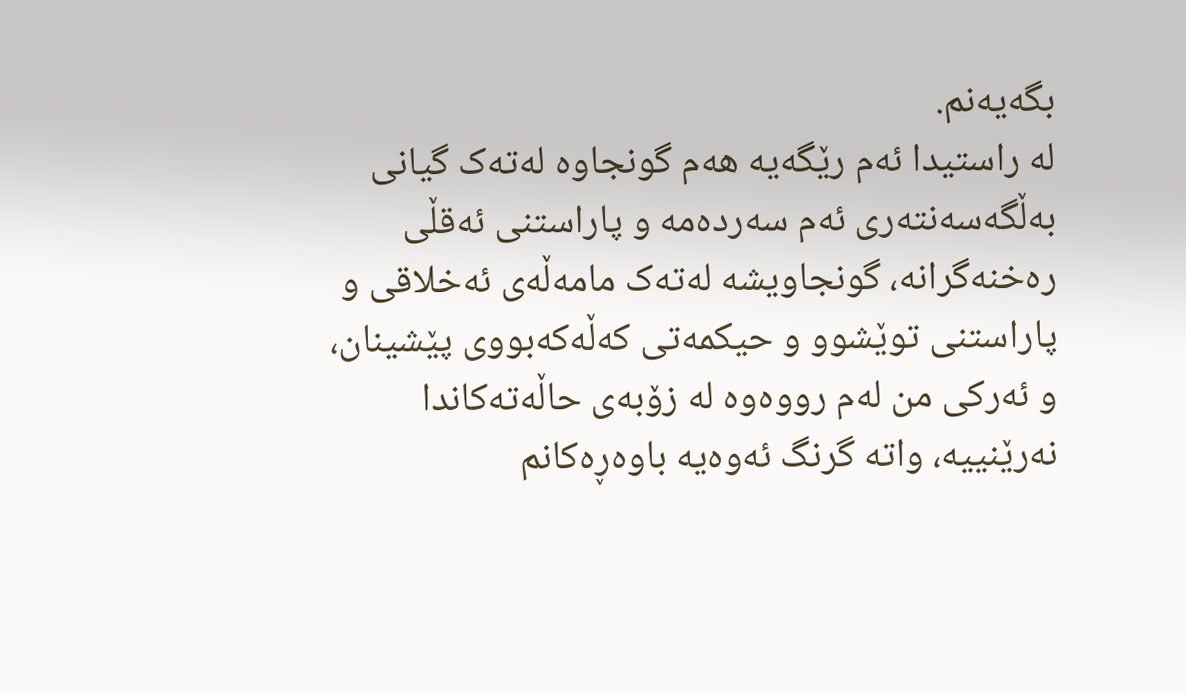بگەیەنم.
لە راستیدا ئەم رێگەیە هەم گونجاوە لەتەک گیانی بەڵگەسەنتەری ئەم سەردەمە و پاراستنی ئەقڵی رەخنەگرانە، گونجاویشە لەتەک مامەڵەی ئەخلاقی و پاراستنی توێشوو و حیکمەتی کەڵەکەبووی پێشینان، و ئەرکی من لەم رووەوە لە زۆبەی حاڵەتەکاندا نەرێنییە، واتە گرنگ ئەوەیە باوەڕەکانم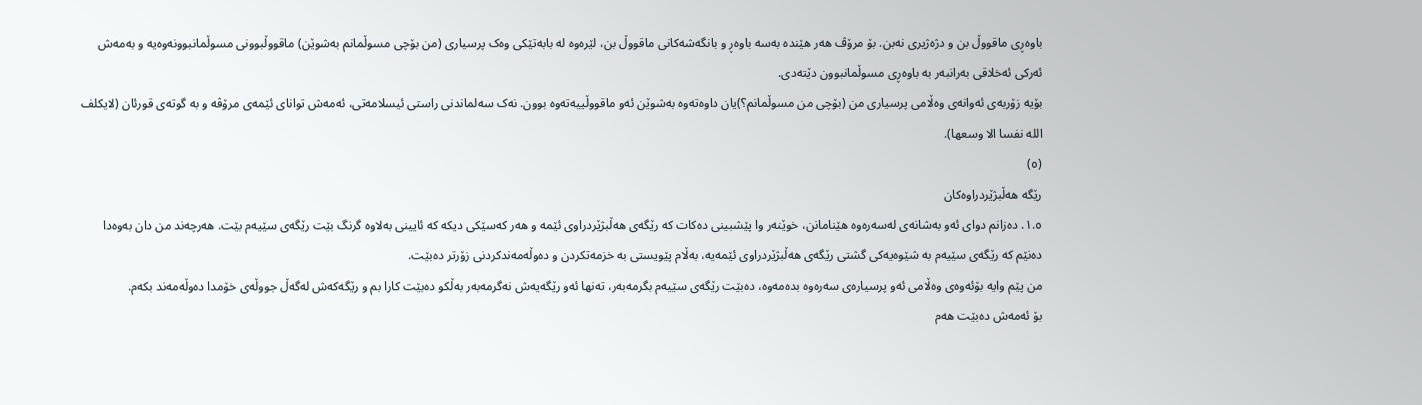باوەڕی ماقووڵ بن و دژەژیری نەبن. بۆ مرۆڤ هەر هێندە بەسە باوەڕ و بانگەشەکانی ماقووڵ بن، لێرەوە لە بابەتێکی وەک پرسیاری (من بۆچی مسوڵمانم بەشوێن) ماقووڵبوونی مسوڵمانبوونەوەیە و بەمەش ئەرکی ئەخلاقی بەرانبەر بە باوەڕی مسوڵمانبوون دێتەدی.
بۆیە زۆربەی ئەوانەی وەڵامی پرسیاری من (بۆچی من مسوڵمانم؟)یان داوەتەوە بەشوێن ئەو ماقووڵییەتەوە بوون. نەک سەلماندنی راستی ئیسلامەتی، ئەمەش توانای ئێمەی مرۆڤە و بە گوتەی قورئان (لایکلف الله نفسا الا وسعها).
(٥)
رێگە هەڵبژێردراوەکان
١.٥. دەزانم دوای ئەو بەشانەی لەسەرەوە هێنامانن، خوێنەر وا پێشبینی دەکات کە رێگەی هەڵبژێردراوی ئێمە و هەر کەسێکی دیکە کە ئایینی بەلاوە گرنگ بێت رێگەی سێیەم بێت. هەرچەند من دان بەوەدا دەنێم کە رێگەی سێیەم بە شێوەیەکی گشتی رێگەی هەڵبژێردراوی ئێمەیە، بەڵام پێویستی بە خزمەتکردن و دەوڵەمەندکردنی زۆرتر دەبێت.
من پێم وایە بۆئەوەی وەڵامی ئەو پرسیارەی سەرەوە بدەمەوە، دەبێت رێگەی سێیەم بگرمەبەر، تەنها ئەو رێگەیەش نەگرمەبەر بەڵکو دەبێت کارا بم و رێگەکەش لەگەڵ جووڵەی خۆمدا دەوڵەمەند بکەم.
بۆ ئەمەش دەبێت هەم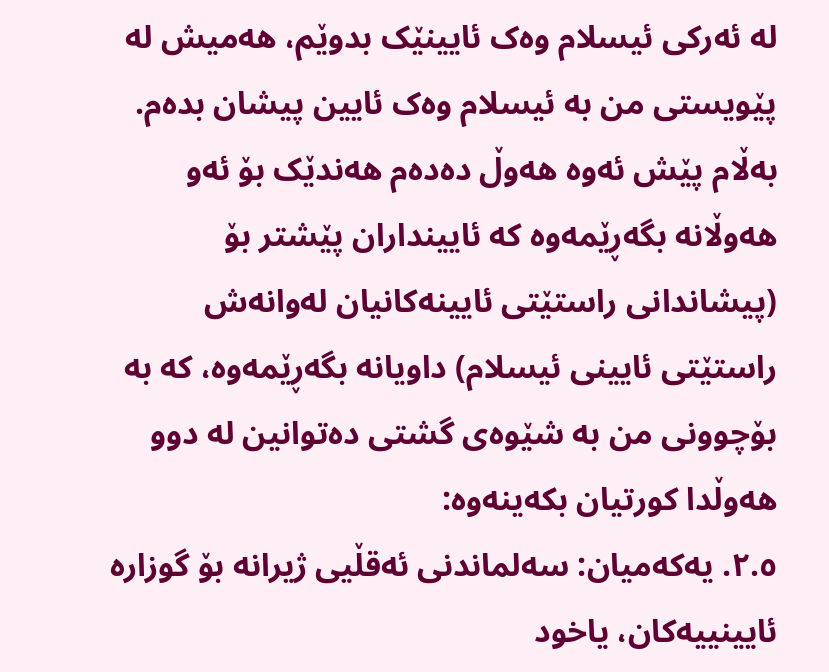لە ئەرکی ئیسلام وەک ئایینێک بدوێم، هەمیش لە پێویستی من بە ئیسلام وەک ئایین پیشان بدەم. بەڵام پێش ئەوە هەوڵ دەدەم هەندێک بۆ ئەو هەوڵانە بگەڕێمەوە کە ئایینداران پێشتر بۆ (پیشاندانی راستێتی ئایینەکانیان لەوانەش راستێتی ئایینی ئیسلام) داویانە بگەڕێمەوە، کە بە بۆچوونی من بە شێوەی گشتی دەتوانین لە دوو هەوڵدا کورتیان بکەینەوە:
٢.٥. یەکەمیان: سەلماندنی ئەقڵیی ژیرانە بۆ گوزارە ئایینییەکان، یاخود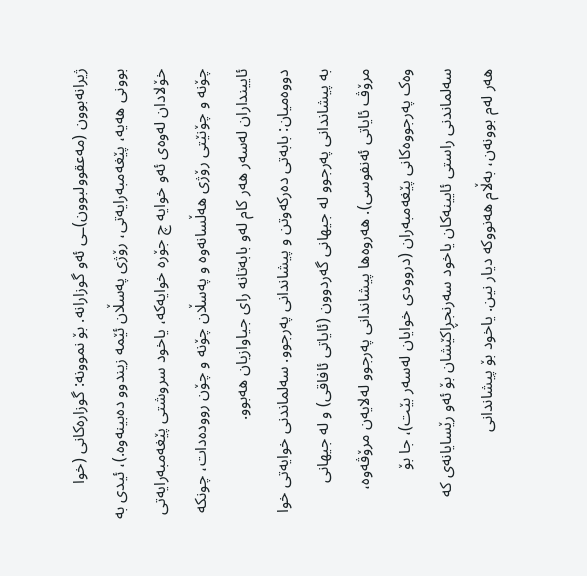ژیرانەبوون (مەعقوولبوون)ـی ئەو گوزارانە. بۆ نموونە: گوزارەکانی (خوا بوونی هەیە، پێغەمبەرایەتی، رۆژی پەسڵان ئێمە زیندوو دەبینەوە.)، ئیدی بە خۆلادان لەوەی ئەو خوایە چ جۆرە خوایەکە، یاخود سروشتی پێغەمبەرایەتی چۆنە و چۆنێتی رۆژی هەڵسانەوە و پەسڵان چۆنە و چۆن روودەدات، چونکە ئایینداران لەسەر هەر کام لەو بابەتانە رای جیاوازیان هەبوو.
دووەمیان: بابەتی دەرکەوتن و پیشاندانی پەرجوو. سەلماندنی خوایەتی خوا بە پیشاندانی پەرجوو لە جیهانی گەردوون (ئایاتی ئافاقی) و لە جیهانی مرۆڤ ئایاتی ئەنفوسی). هەروەها پیشاندانی پەرجوو لەلایەن مرۆڤەوە، وەک پەرجووەکانی پێغەمبەران (دروودی خوایان لەسەر بێت)، جا بۆ سەلماندنی راستی ئایینەکان یاخود سەرنجڕاکێشان بۆ ئەو رێسایانەی کە هەر لەم بوونەن، بەڵام هەنووکە دیار نین. یاخود بۆ پیشاندانی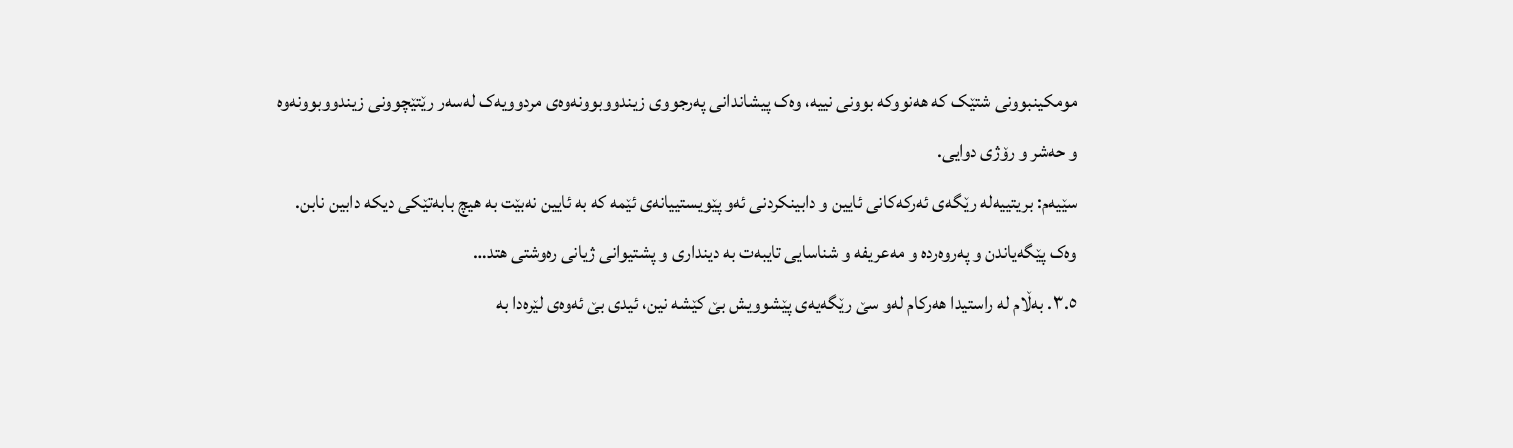مومکینبوونی شتێک کە هەنووکە بوونی نییە، وەک پیشاندانی پەرجووی زیندووبوونەوەی مردوویەک لەسەر رێتێچوونی زیندووبوونەوە و حەشر و رۆژی دوایی.
سێیەم: بریتییەلە رێگەی ئەرکەکانی ئایین و دابینکردنی ئەو پێویستییانەی ئێمە کە بە ئایین نەبێت بە هیچ بابەتێکی دیکە دابین نابن. وەک پێگەیاندن و پەروەردە و مەعریفە و شناسایی تایبەت بە دینداری و پشتیوانی ژیانی رەوشتی هتد…
٣.٥. بەڵام لە راستیدا هەرکام لەو سێ رێگەیەی پێشوویش بێ کێشە نین، ئیدی بێ ئەوەی لێرەدا بە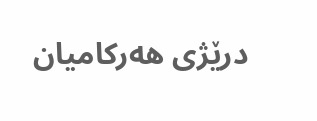درێژی هەرکامیان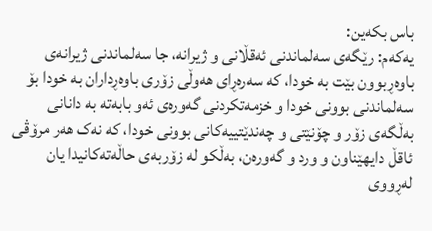باس بکەین:
یەکەم: رێگەی سەلماندنی ئەقڵانی و ژیرانە، جا سەلماندنی ژیرانەی باوەڕبوون بێت بە خودا، کە سەرەڕای هەوڵی زۆری باوەڕداران بە خودا بۆ سەلماندنی بوونی خودا و خزمەتکردنی گەورەی ئەو بابەتە بە دانانی بەڵگەی زۆر و چۆنێتی و چەندێتییەکانی بوونی خودا، کە نەک هەر مرۆڤی ئاقڵ دایهێناون و ورد و گەورەن، بەڵکو لە زۆربەی حاڵەتەکانیدا یان لەڕووی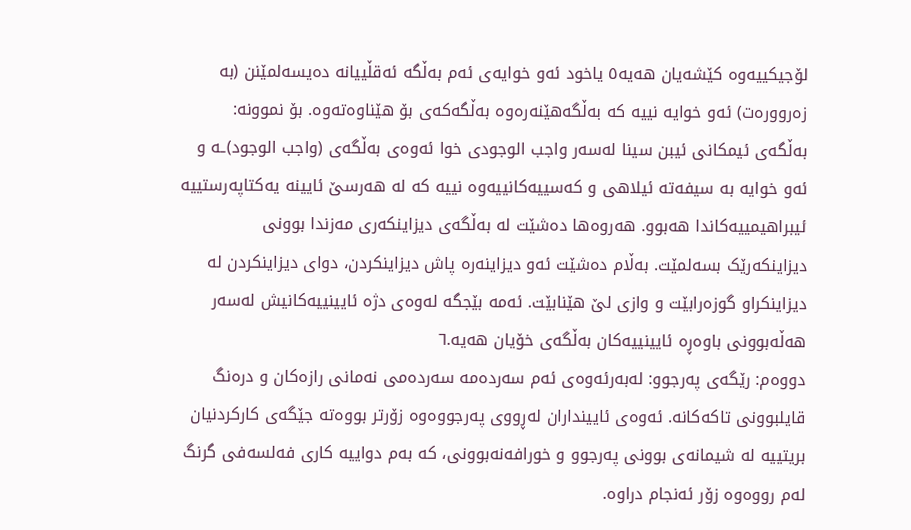لۆجیکییەوە کێشەیان هەیە٥ یاخود ئەو خوایەی ئەم بەڵگە ئەقڵییانە دەیسەلمێنن (بە زەروورەت) ئەو خوایە نییە کە بەڵگەهێنەرەوە بەڵگەکەی بۆ هێناوەتەوە. بۆ نموونە: بەڵگەی ئیمکانی ئیبن سینا لەسەر واجب الوجودی خوا ئەوەی بەڵگەی (واجب الوجود)ـە و ئەو خوایە بە سیفەتە ئیلاهی و کەسییەکانییەوە نییە کە لە هەرسێ ئایینە یەکتاپەرستییە ئیبراهیمییەکاندا هەبوو. هەروەها دەشێت لە بەڵگەی دیزاینکەری مەزندا بوونی دیزاینکەرێک بسەلمێت. بەڵام دەشێت ئەو دیزاینەرە پاش دیزاینکردن، دوای دیزاینکردن لە دیزاینکراو گوزەرابێت و وازی لێ هێنابێت. ئەمە بێجگە لەوەی دژە ئایینییەکانیش لەسەر هەڵەبوونی باوەڕە ئایینییەکان بەڵگەی خۆیان هەیە.٦
دووەم: رێگەی پەرجوو: لەبەرئەوەی ئەم سەردەمە سەردەمی نەمانی رازەکان و درەنگ قایلبوونی تاکەکانە. ئەوەی ئایینداران لەڕووی پەرجووەوە زۆرتر بووەتە جێگەی کارکردنیان بریتییە لە شیمانەی بوونی پەرجوو و خورافەنەبوونی، کە بەم دواییە کاری فەلسەفی گرنگ لەم رووەوە زۆر ئەنجام دراوە.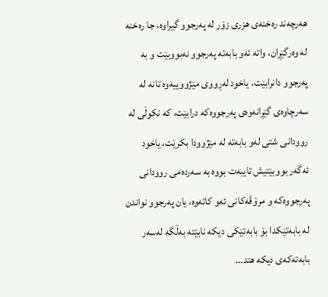هەرچەند رەخنەی هزری زۆر لە پەرجوو گیراوە، جا رەخنە لە وەرگێڕان، واتە ئەو بابەتە پەرجوو نەبووبێت و بە پەرجوو دانرابێت، یاخود لەڕووی مێژووییەوە تانە لە سەرچاوەی گێڕانەوەی پەرجووەکە درابێت، کە نکوڵی لە روودانی شتی لەو بابەتە لە مێژوودا بکرێت، یاخود ئەگەر بووبێتیش تایبەت بووە بە سەردەمی روودانی پەرجووەکە و مرۆڤەکانی ئەو کاتەوە، یان پەرجوو نواندن لە بابەتێکدا بۆ بابەتێکی دیکە نابێتە بەڵگە لەسەر بابەتەکەی دیکە هتد…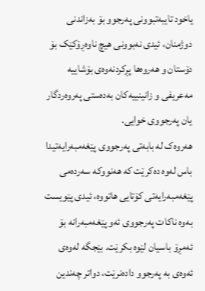یاخود تایبەتبوونی پەرجوو بۆ بەزاندنی دوژمنان، ئیدی نەبوونی هیچ ناوەڕۆکێک بۆ دۆستان و هەروەها پڕکردنەوەی بۆشاییە مەعریفی و زانینییەکان بەدەستی پەروەردگار یان پەرجووی خوایی.
هەروەک لە بابەتی پەرجووی پێغەمبەرایەتیدا باس لەوە دەکرێت کە هەنووکە سەردەمی پێغەمبەرایەتی کۆتایی هاتووە، ئیدی پێویست بەوە ناکات پەرجووی ئەو پێغەمبەرانە بۆ ئەمڕۆ باسیان لێوە بکرێت. بێجگە لەوەی ئەوەی بە پەرجوو دادەنرێت، دواتر چەندین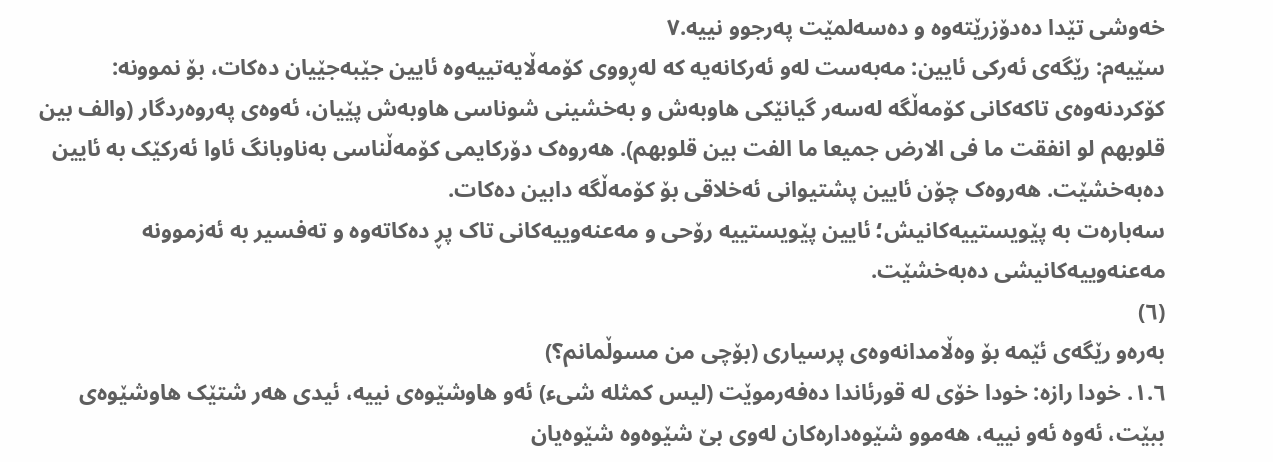خەوشی تێدا دەدۆزرێتەوە و دەسەلمێت پەرجوو نییە.٧
سێیەم: رێگەی ئەرکی ئایین: مەبەست لەو ئەرکانەیە کە لەڕووی کۆمەڵایەتییەوە ئایین جێبەجێیان دەکات، بۆ نموونە: کۆکردنەوەی تاکەکانی کۆمەڵگە لەسەر گیانێکی هاوبەش و بەخشینی شوناسی هاوبەش پێیان، ئەوەی پەروەردگار (والف بین قلوبهم لو انفقت ما فی الارض جمیعا ما الفت بین قلوبهم). هەروەک دۆرکایمی کۆمەڵناسی بەناوبانگ ئاوا ئەرکێک بە ئایین دەبەخشێت. هەروەک چۆن ئایین پشتیوانی ئەخلاقی بۆ کۆمەڵگە دابین دەکات.
سەبارەت بە پێویستییەکانیش؛ ئایین پێویستییە رۆحی و مەعنەوییەکانی تاک پڕ دەکاتەوە و تەفسیر بە ئەزموونە مەعنەوییەکانیشی دەبەخشێت.
(٦)
بەرەو رێگەی ئێمە بۆ وەڵامدانەوەی پرسیاری (بۆچی من مسوڵمانم؟)
١.٦. خودا رازە: خودا خۆی لە قورئاندا دەفەرموێت (لیس کمثله شیء) ئەو هاوشێوەی نییە، ئیدی هەر شتێک هاوشێوەی ببێت، ئەوە ئەو نییە، هەموو شێوەدارەکان لەوی بێ شێوەوە شێوەیان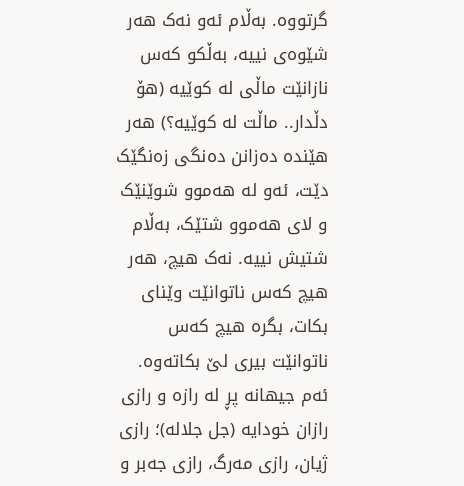گرتووە. بەڵام ئەو نەک هەر شێوەی نییە، بەڵکو کەس نازانێت ماڵی لە کوێیە (هۆ دڵدار.. ماڵت لە کوێیە؟) هەر هێندە دەزانن دەنگی زەنگێک دێت، ئەو لە هەموو شوێنێک و لای هەموو شتێک، بەڵام شتیش نییە. نەک هیچ، هەر هیچ کەس ناتوانێت وێنای بکات، بگرە هیچ کەس ناتوانێت بیری لێ بکاتەوە. ئەم جیهانە پڕ لە رازە و رازی رازان خودایە (جل جلاله)؛ رازی ژیان، رازی مەرگ، رازی جەبر و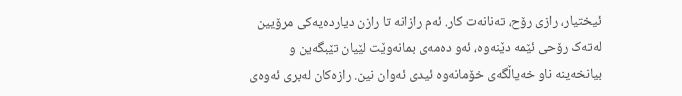ئیختیار، رازی رۆح، تەنانەت کار. ئەم رازانە تا رازن دیاردەیەکی مرۆیین لەتەک رۆحی ئێمە دێنەوە، ئەو دەمەی بمانەوێت لێیان تێبگەین و بیانخەینە ناو خەیاڵگەی خۆمانەوە ئیدی ئەوان نین. رازەکان لەبری ئەوەی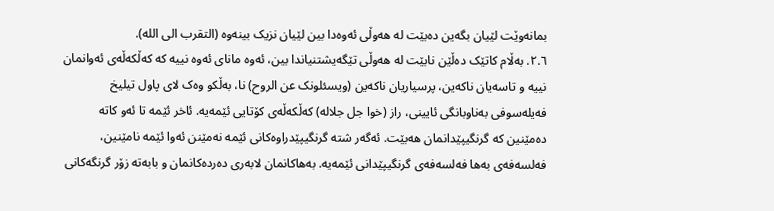بمانەوێت لێیان بگەین دەبێت لە هەوڵی ئەوەدا بین لێیان نزیک بینەوە (التقرب الی الله).
٢.٦. بەڵام کاتێک دەڵێن نابێت لە هەوڵی تێگەیشتنیاندا بین، ئەوە مانای ئەوە نییە کە کەڵکەڵەی ئەوانمان نییە و تاسەیان ناکەین، پرسیاریان ناکەین (ویسئلونک عن الروح) نا، بەڵکو وەک لای پاول تیلیخ فەیلەسوفی بەناوبانگی ئایینی، راز (خوا جل جلاله) کەڵکەڵەی کۆتایی ئێمەیە. ئاخر ئێمە تا ئەو کاتە دەمێنین کە گرنگیپێدانمان هەبێت. ئەگەر شتە گرنگیپێدراوەکانی ئێمە نەمێنن ئەوا ئێمە نامێنین، فەلسەفەی بەها فەلسەفەی گرنگیپێدانی ئێمەیە. بەهاکانمان لابەری دەردەکانمان و بابەتە زۆر گرنگەکانی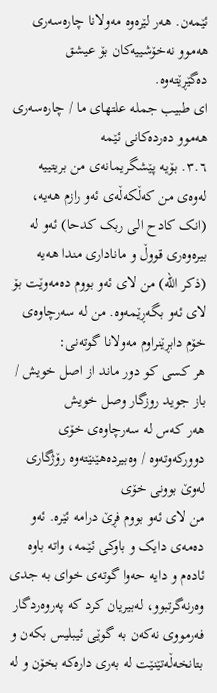ئێمەن. هەر لێرەوە مەولانا چارەسەری هەموو نەخۆشییەکان بۆ عیشق دەگێڕێتەوە.
ای طبیب جملە علتهای ما / چارەسەری هەموو دەردەکانی ئێمە
٣.٦. بۆیە پێشگریمانەی من بریتییە لەوەی من کەڵکەڵەی ئەو رازم هەیە، (انک کادح الى ربک کدحا) ئەو لە بیرەوەری قووڵ و ماناداری مندا هەیە (ذکر الله) من لای ئەو بووم دەمەوێت بۆ لای ئەو بگەڕێمەوە. من لە سەرچاوەی خۆم دابڕێنراوم مەولانا گوتەنی:
هر کسی کو دور ماند از اصل خویش / باز جوید روزگار وصل خویش
هەر کەس لە سەرچاوەی خۆی دوورکەوتەوە / وەبیردەهێنێتەوە رۆژگاری لەوێ بوونی خۆی
من لای ئەو بووم فڕێ درامە ئێرە. ئەو دەمەی دایک و باوکی ئێمە، واتە باوە ئادەم و دایە حەوا گوتەی خوای بە جدی وەرنەگرتبوو، لەبیریان کرد کە پەروەردگار فەرمووی نەکەن بە گوێی ئیبلیس بکەن و بتانخەڵەتێنێت لە بەری دارەکە بخۆن و لە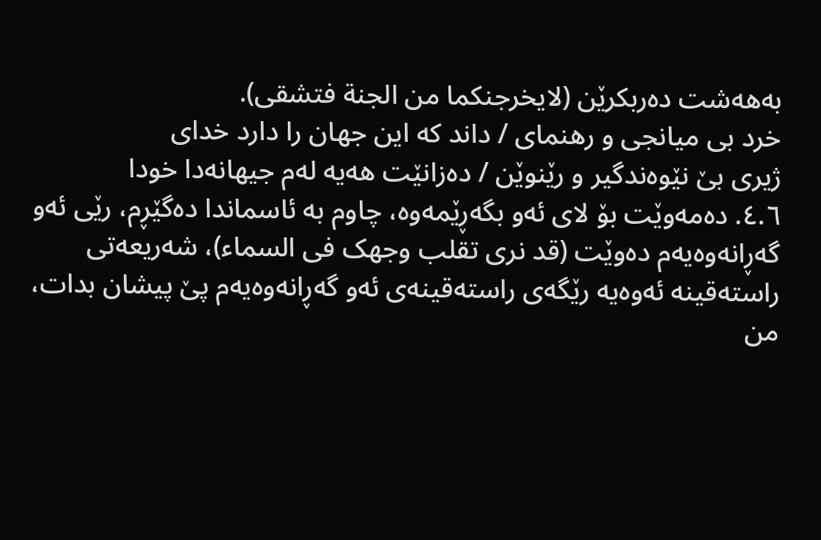بەهەشت دەربکرێن (لایخرجنکما من الجنة فتشقى).
خرد بی میانجی و رهنمای / داند کە این جهان را دارد خدای
ژیری بێ نێوەندگیر و رێنوێن / دەزانێت هەیە لەم جیهانەدا خودا
٤.٦. دەمەوێت بۆ لای ئەو بگەڕێمەوە، چاوم بە ئاسماندا دەگێڕم، رێی ئەو گەڕانەوەیەم دەوێت (قد نرى تقلب وجهک فی السماء)، شەریعەتی راستەقینە ئەوەیە رێگەی راستەقینەی ئەو گەڕانەوەیەم پێ پیشان بدات، من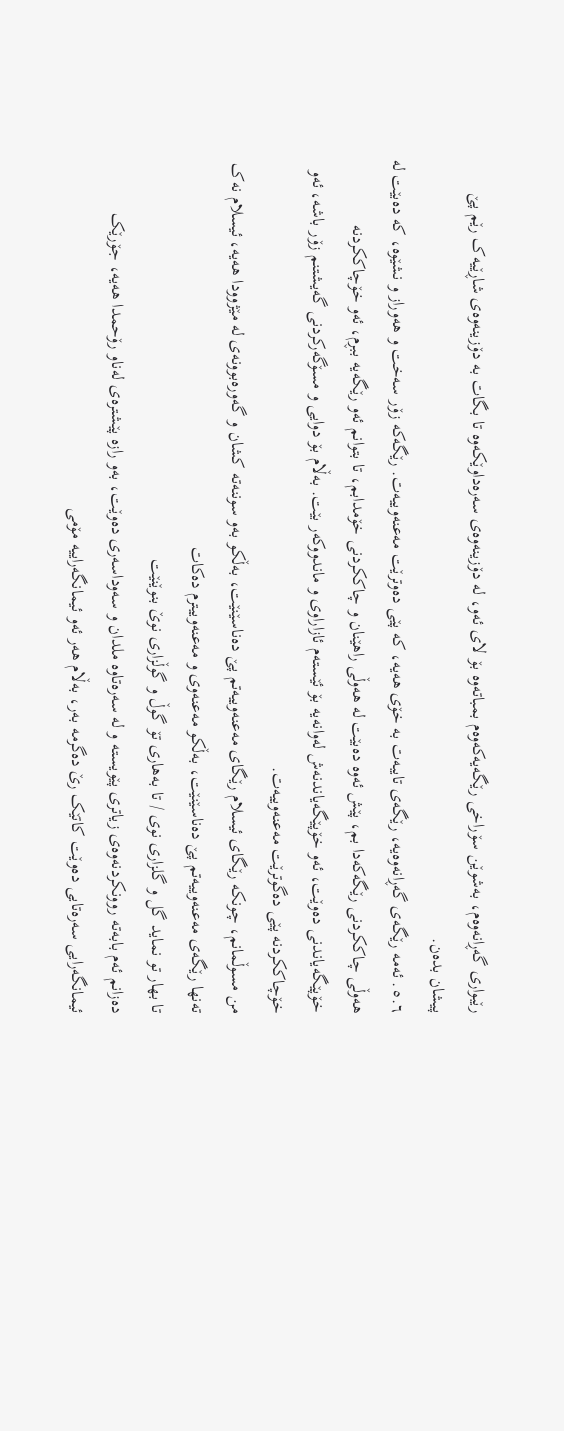رێبواری گەڕانەوەم، بەشوێن سۆراخی رێگەیەکەوەم بمباتەوە بۆ لای ئەو، لە دۆزینەوەی سەرەداوێکەوە تا بگات بە دۆزینەوەی شاڕێیەک رێم پێ پیشان بدەن.
٥.٦. ئەمە رێگەی گەڕانەوەیە، رێگەی تایبەت بە خۆی هەیە، کە پێی دەوترێت مەعنەوییەت. رێگەکە زۆر سەخت و هەوراز و نشێوە، کە دەبێت لە هەوڵی چاککردنی رێگەکەدا بم، پێش ئەوە دەبێت لە هەوڵی راهێنان و چاککردنی خۆمدابم، تا بتوانم ئەو رێگەیە ببڕم، ئەو خۆچاککردنە خۆپێگەیاندنی دەوێت، ئەو خۆپێگەیاندنەش لەوانەیە بۆ ئێستەم ئازاراوی و ماندووکەر بێت. بەڵام بۆ دوایی و مسۆگەرکردنی گەیشتنم زۆر باشە، ئەو خۆچاککردنە پێی دەگوترێت مەعنەوییەت.
من مسوڵمانم، چونکە رێگای ئیسلام رێگای مەعنەوییەتم پێ دەناسێنێت، بەڵکو بەو سوننەتە کشان و گەورەبوونەی لە مێژوودا هەیە، ئیسلام نەک تەنها رێگەی مەعنەوییەتم پێ دەناسێنێت، بەڵکو مەعنەوی و مەعنەوییترم دەکات
تا بهار تو نماید گل و گلزاری نوی / تا بەهاری تۆ گوڵ و گوڵزاری نوێ بنوێنێت
دەزانم ئەم بابەتە روونکردنەوەی زیاتری پێویستە و لە سەرەتاوە ملدان و سەوداسەری دەوێت، بەو رازە پێشترەی لەناو رۆحمدا هەیە، جۆرێک ئیمانگەرایی سەرەتایی دەوێت کاتێک رێ دەگرمە بەر، بەڵام هەر ئەو ئیمانگەراییە مۆمی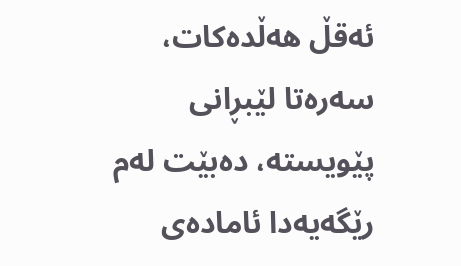ئەقڵ هەڵدەکات، سەرەتا لێبڕانی پێویستە، دەبێت لەم رێگەیەدا ئامادەی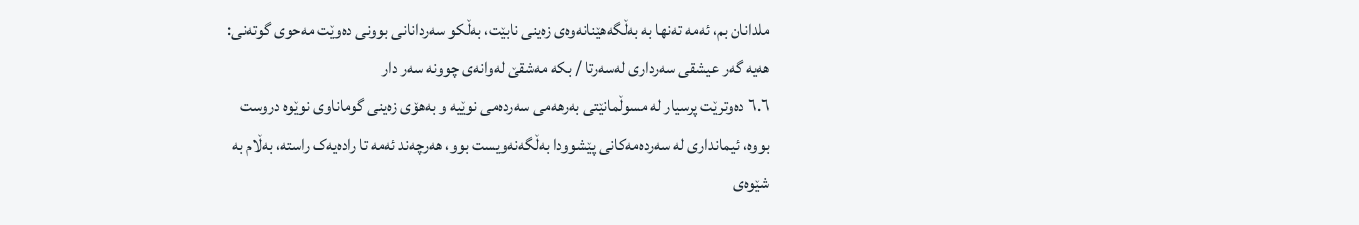ملدانان بم، ئەمە تەنها بە بەڵگەهێنانەوەی زەینی نابێت، بەڵکو سەردانانی بوونی دەوێت مەحوی گوتەنی:
هەیە گەر عیشقی سەرداری لەسەرتا / بکە مەشقێ لەوانەی چوونە سەر دار
٦.٦ دەوترێت پرسیار لە مسوڵمانێتی بەرهەمی سەردەمی نوێیە و بەهۆی زەینی گوماناوی نوێوە دروست بووە، ئیمانداری لە سەردەمەکانی پێشوودا بەڵگەنەویست بوو، هەرچەند ئەمە تا رادەیەک راستە، بەڵام بە شێوەی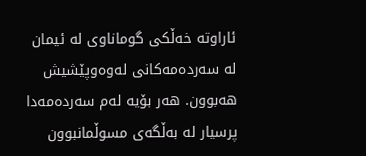ئاراوتە خەڵکی گوماناوی لە ئیمان لە سەردەمەکانی لەوەوپێشیش هەبوون. هەر بۆیە لەم سەردەمەدا پرسیار لە بەڵگەی مسوڵمانبوون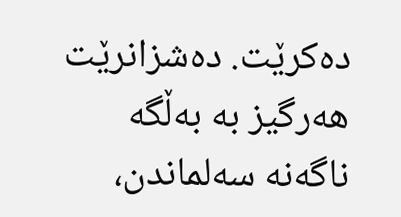دەکرێت. دەشزانرێت هەرگیز بە بەڵگە ناگەنە سەلماندن،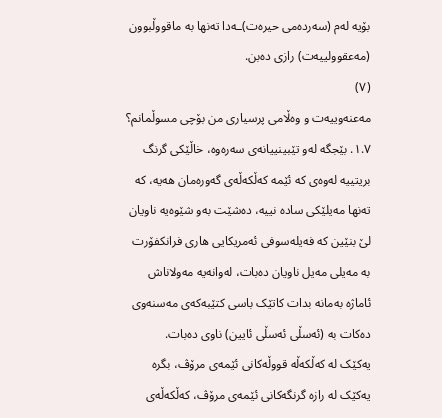بۆیە لەم (سەردەمی حیرەت)ـەدا تەنها بە ماقووڵبوون (مەعقوولییەت) رازی دەبن.
(٧)
مەعنەوییەت و وەڵامی پرسیاری من بۆچی مسوڵمانم؟
١.٧. بێجگە لەو تێبینییانەی سەرەوە، خاڵێکی گرنگ بریتییە لەوەی کە ئێمە کەڵکەڵەی گەورەمان هەیە، کە تەنها مەیلێکی سادە نییە، دەشێت بەو شێوەیە ناویان لێ بنێین کە فەیلەسوفی ئەمریکایی هاری فرانکفۆرت بە مەیلی مەیل ناویان دەبات، لەوانەیە مەولاناش ئاماژە بەمانە بدات کاتێک باسی کتێبەکەی مەسنەوی دەکات بە (ئەسڵی ئەسڵی ئایین) ناوی دەبات.
یەکێک لە کەڵکەڵە قووڵەکانی ئێمەی مرۆڤ، بگرە یەکێک لە رازە گرنگەکانی ئێمەی مرۆڤ، کەڵکەڵەی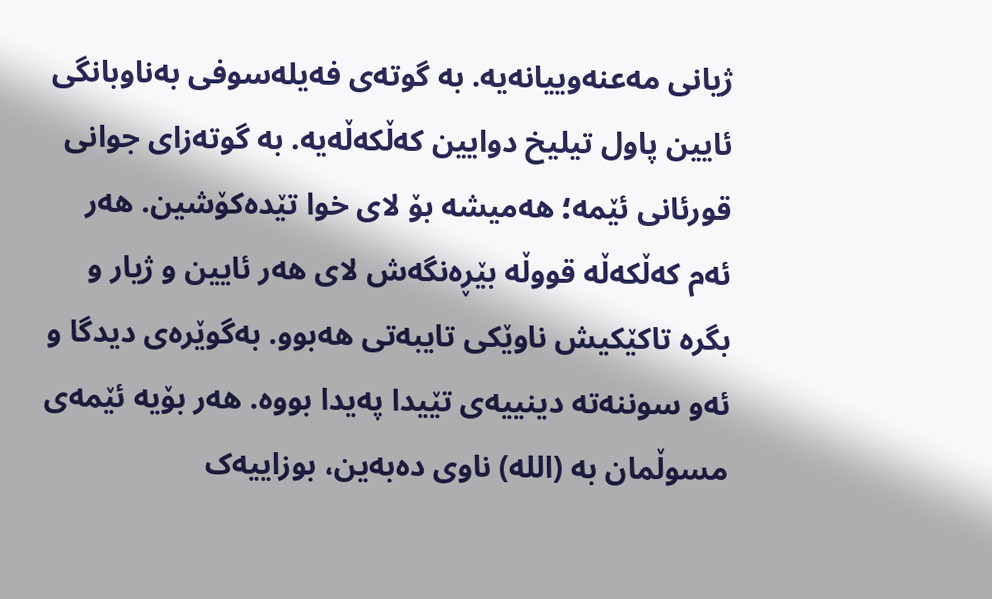ژیانی مەعنەوییانەیە. بە گوتەی فەیلەسوفی بەناوبانگی ئایین پاول تیلیخ دوایین کەڵکەڵەیە. بە گوتەزای جوانی قورئانی ئێمە؛ هەمیشە بۆ لای خوا تێدەکۆشین. هەر ئەم کەڵکەڵە قووڵە بێڕەنگەش لای هەر ئایین و ژیار و بگرە تاکێکیش ناوێکی تایبەتی هەبوو. بەگوێرەی دیدگا و ئەو سوننەتە دینییەی تێیدا پەیدا بووە. هەر بۆیە ئێمەی مسوڵمان بە (الله) ناوی دەبەین، بوزاییەک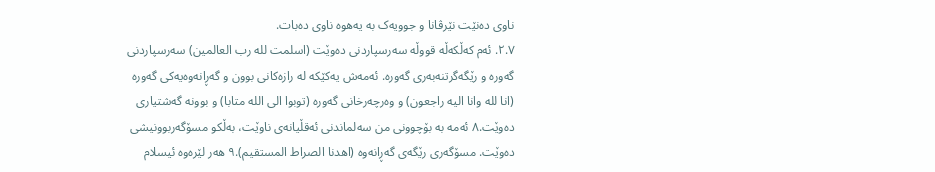ناوی دەنێت نێرڤانا و جوویەک بە یەهوە ناوی دەبات.
٢.٧. ئەم کەڵکەڵە قووڵە سەرسپاردنی دەوێت (اسلمت لله رب العالمین) سەرسپاردنی گەورە و رێگەگرتنەبەری گەورە. ئەمەش یەکێکە لە رازەکانی بوون و گەڕانەوەیەکی گەورە (انا لله وانا الیه راجعون) و وەرچەرخانی گەورە (توبوا الى الله متابا) و بوونە گەشتیاری دەوێت.٨ ئەمە بە بۆچوونی من سەلماندنی ئەقڵیانەی ناوێت، بەڵکو مسۆگەربوونیشی دەوێت. مسۆگەری رێگەی گەڕانەوە (اهدنا الصراط المستقیم).٩ هەر لێرەوە ئیسلام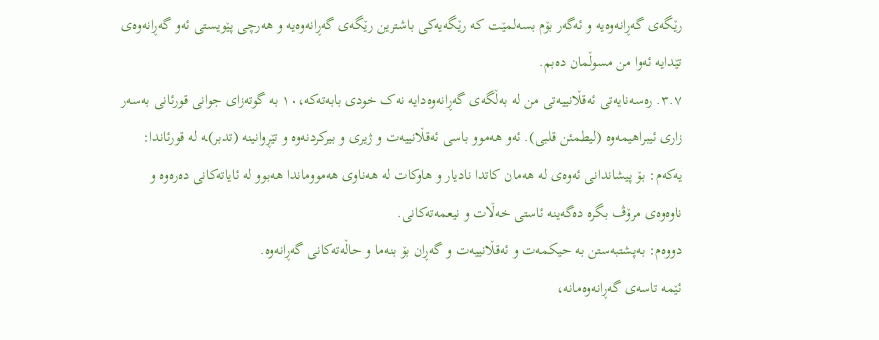رێگەی گەڕانەوەیە و ئەگەر بۆم بسەلمێت کە رێگەیەکی باشترین رێگەی گەڕانەوەیە و هەرچی پێویستی ئەو گەڕانەوەی تێدایە ئەوا من مسوڵمان دەبم.
٣.٧. رەسەنایەتی ئەقڵانییەتی من لە بەڵگەی گەڕانەوەدایە نەک خودی بابەتەکە،١٠ بە گوتەزای جوانی قورئانی بەسەر زاری ئیبراهیمەوە (لیطمئن قلبی). ئەو هەموو باسی ئەقڵانییەت و ژیری و بیرکردنەوە و تێڕوانینە (تدبر)ـە لە قورئاندا:
یەکەم: بۆ پیشاندانی ئەوەی لە هەمان کاتدا نادیار و هاوکات لە هەناوی هەمووماندا هەبوو لە ئایاتەکانی دەرەوە و ناوەوەی مرۆڤ بگرە دەگەینە ئاستی خەڵات و نیعمەتەکانی.
دووەم: بەپشتبەستن بە حیکمەت و ئەقڵانییەت و گەڕان بۆ بنەما و حاڵەتەکانی گەڕانەوە.
ئێمە تاسەی گەڕانەوەمانە،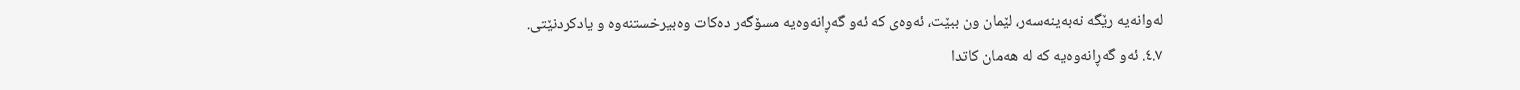لەوانەیە رێگە نەبەینەسەر، لێمان ون ببێت، ئەوەی کە ئەو گەڕانەوەیە مسۆگەر دەکات وەبیرخستنەوە و یادکردنێتی.
٤.٧. ئەو گەڕانەوەیە کە لە هەمان کاتدا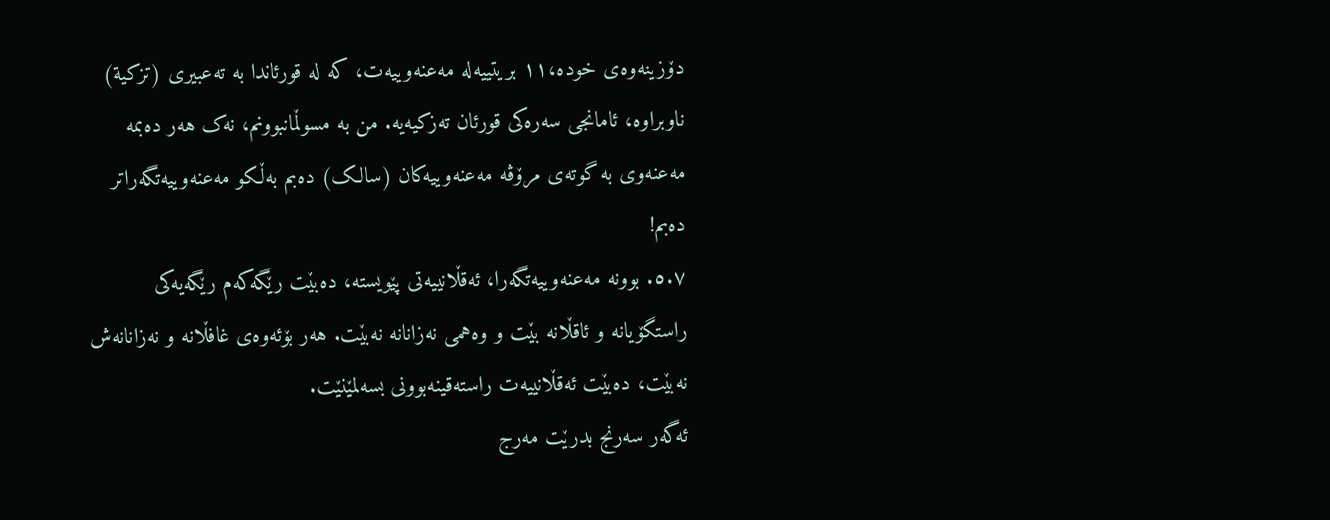دۆزینەوەی خودە،١١ بریتییەلە مەعنەوییەت، کە لە قورئاندا بە تەعبیری (تزکیة) ناوبراوە، ئامانجی سەرەکی قورئان تەزکیەیە. من بە مسوڵمانبوونم، نەک هەر دەبمە مەعنەوی بە گوتەی مرۆڤە مەعنەوییەکان (سالک) دەبم بەڵکو مەعنەوییەتگەراتر دەبم!
٥.٧. بوونە مەعنەوییەتگەرا، ئەقڵانییەتی پێویستە، دەبێت رێگەکەم رێگەیەکی راستگۆیانە و ئاقڵانە بێت و وەهمی نەزانانە نەبێت. هەر بۆئەوەی غافڵانە و نەزانانەش نەبێت، دەبێت ئەقڵانییەت راستەقینەبوونی بسەلمێنێت.
ئەگەر سەرنج بدرێت مەرج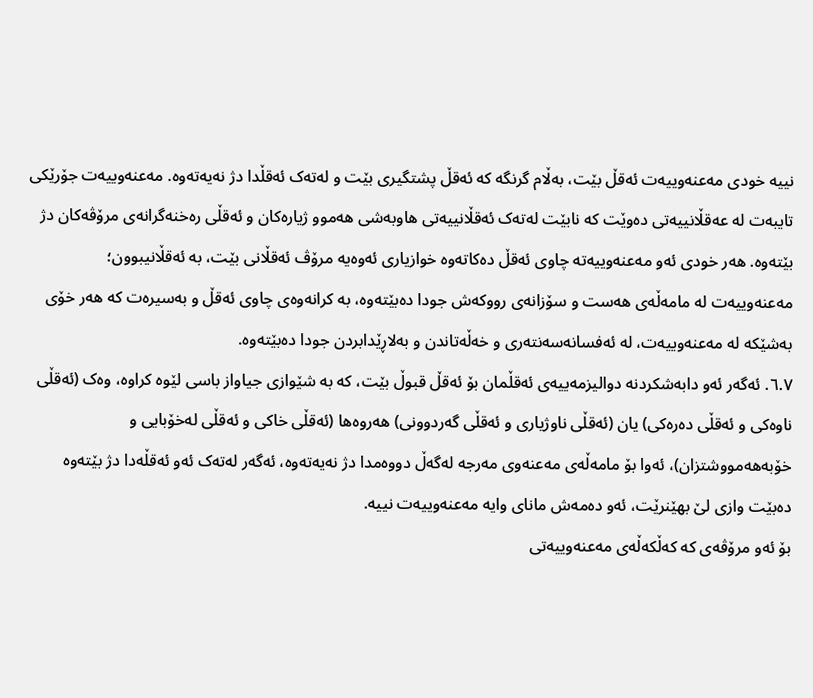نییە خودی مەعنەوییەت ئەقڵ بێت، بەڵام گرنگە کە ئەقڵ پشتگیری بێت و لەتەک ئەقڵدا دژ نەیەتەوە. مەعنەوییەت جۆرێکی تایبەت لە عەقڵانییەتی دەوێت کە نابێت لەتەک ئەقڵانییەتی هاوبەشی هەموو ژیارەکان و ئەقڵی رەخنەگرانەی مرۆڤەکان دژ بێتەوە. هەر خودی ئەو مەعنەوییەتە چاوی ئەقڵ دەکاتەوە خوازیاری ئەوەیە مرۆڤ ئەقڵانی بێت، بە ئەقڵانیبوون؛ مەعنەوییەت لە مامەڵەی هەست و سۆزانەی رووکەش جودا دەبێتەوە، بە کرانەوەی چاوی ئەقڵ و بەسیرەت کە هەر خۆی بەشێکە لە مەعنەوییەت، لە ئەفسانەسەنتەری و خەڵەتاندن و بەلاڕێدابردن جودا دەبێتەوە.
٦.٧. ئەگەر ئەو دابەشکردنە دوالیزمەییەی ئەقڵمان بۆ ئەقڵ قبوڵ بێت، کە بە شێوازی جیاواز باسی لێوە کراوە، وەک (ئەقڵی ناوەکی و ئەقڵی دەرەکی) یان (ئەقڵی ناوژیاری و ئەقڵی گەردوونی) هەروەها (ئەقڵی خاکی و ئەقڵی لەخۆبایی و خۆبەهەمووشتزان)، ئەوا بۆ مامەڵەی مەعنەوی مەرجە لەگەڵ دووەمدا دژ نەیەتەوە، ئەگەر لەتەک ئەو ئەقڵەدا دژ بێتەوە دەبێت وازی لێ بهێنرێت، ئەو دەمەش مانای وایە مەعنەوییەت نییە.
بۆ ئەو مرۆڤەی کە کەڵکەڵەی مەعنەوییەتی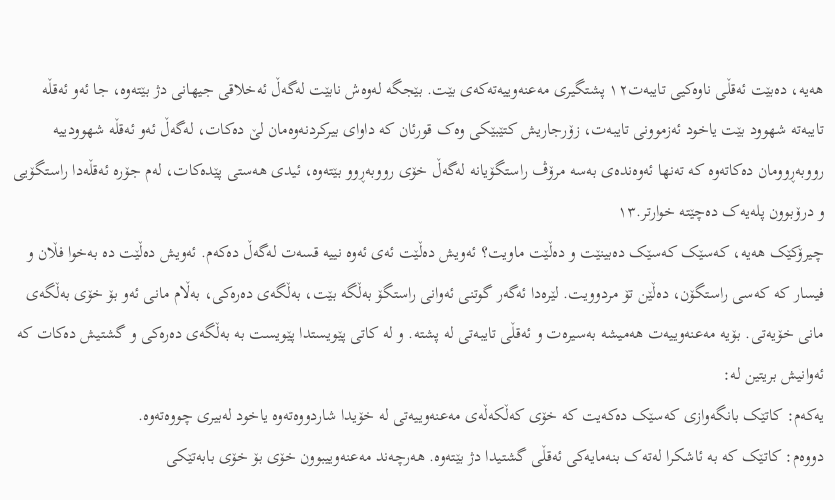هەیە، دەبێت ئەقڵی ناوەکیی تایبەت١٢ پشتگیری مەعنەوییەتەکەی بێت. بێجگە لەوەش نابێت لەگەڵ ئەخلاقی جیهانی دژ بێتەوە، جا ئەو ئەقڵە تایبەتە شهوود بێت یاخود ئەزموونی تایبەت، زۆرجاریش کتێبێکی وەک قورئان کە داوای بیرکردنەوەمان لێ دەکات، لەگەڵ ئەو ئەقڵە شهوودییە رووبەڕوومان دەکاتەوە کە تەنها ئەوەندەی بەسە مرۆڤ راستگۆیانە لەگەڵ خۆی رووبەڕوو بێتەوە، ئیدی هەستی پێدەکات، لەم جۆرە ئەقڵەدا راستگۆیی و درۆبوون پلەیەک دەچێتە خوارتر.١٣
چیرۆکێک هەیە، کەسێک کەسێک دەبینێت و دەڵێت ماویت؟ ئەویش دەڵێت ئەی ئەوە نییە قسەت لەگەڵ دەکەم. ئەویش دەڵێت دە بەخوا فڵان و فیسار کە کەسی راستگۆن، دەڵێن تۆ مردوویت. لێرەدا ئەگەر گوتنی ئەوانی راستگۆ بەڵگە بێت، بەڵگەی دەرەکی، بەڵام مانی ئەو بۆ خۆی بەڵگەی مانی خۆیەتی. بۆیە مەعنەوییەت هەمیشە بەسیرەت و ئەقڵی تایبەتی لە پشتە. و لە کاتی پێویستدا پێویست بە بەڵگەی دەرەکی و گشتیش دەکات کە ئەوانیش بریتین لە:
یەکەم: کاتێک بانگەوازی کەسێک دەکەیت کە خۆی کەڵکەڵەی مەعنەوییەتی لە خۆیدا شاردووەتەوە یاخود لەبیری چووەتەوە.
دووەم: کاتێک کە بە ئاشکرا لەتەک بنەمایەکی ئەقڵی گشتیدا دژ بێتەوە. هەرچەند مەعنەوییبوون خۆی بۆ خۆی بابەتێکی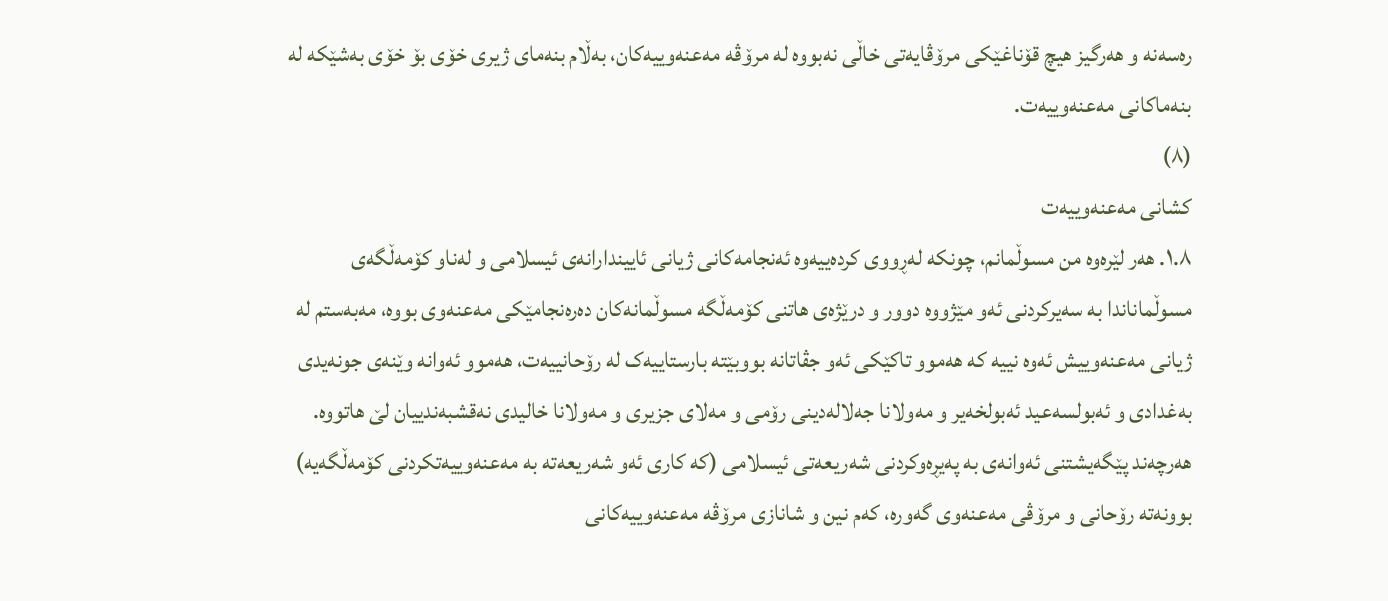رەسەنە و هەرگیز هیچ قۆناغێکی مرۆڤایەتی خاڵی نەبووە لە مرۆڤە مەعنەوییەکان، بەڵام بنەمای ژیری خۆی بۆ خۆی بەشێکە لە بنەماکانی مەعنەوییەت.
(٨)
کشانی مەعنەوییەت
١.٨. هەر لێرەوە من مسوڵمانم، چونکە لەڕووی کردەییەوە ئەنجامەکانی ژیانی ئاییندارانەی ئیسلامی و لەناو کۆمەڵگەی مسوڵماناندا بە سەیرکردنی ئەو مێژووە دوور و درێژەی هاتنی کۆمەڵگە مسوڵمانەکان دەرەنجامێکی مەعنەوی بووە، مەبەستم لە ژیانی مەعنەوییش ئەوە نییە کە هەموو تاکێکی ئەو جڤاتانە بووبێتە بارستاییەک لە رۆحانییەت، هەموو ئەوانە وێنەی جونەیدی بەغدادی و ئەبولسەعید ئەبولخەیر و مەولانا جەلالەدینی رۆمی و مەلای جزیری و مەولانا خالیدی نەقشبەندییان لێ هاتووە. هەرچەند پێگەیشتنی ئەوانەی بە پەیڕەوکردنی شەریعەتی ئیسلامی (کە کاری ئەو شەریعەتە بە مەعنەوییەتکردنی کۆمەڵگەیە) بوونەتە رۆحانی و مرۆڤی مەعنەوی گەورە، کەم نین و شانازی مرۆڤە مەعنەوییەکانی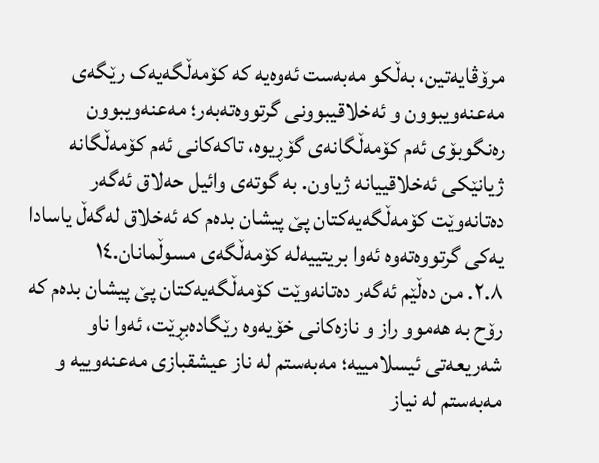مرۆڤایەتین، بەڵکو مەبەست ئەوەیە کە کۆمەڵگەیەک رێگەی مەعنەویبوون و ئەخلاقیبوونی گرتووەتەبەر؛ مەعنەویبوون رەنگوبۆی ئەم کۆمەڵگانەی گۆڕیوە، تاکەکانی ئەم کۆمەڵگانە ژیانێکی ئەخلاقییانە ژیاون. بە گوتەی وائیل حەلاق ئەگەر دەتانەوێت کۆمەڵگەیەکتان پێ پیشان بدەم کە ئەخلاق لەگەڵ یاسادا یەکی گرتووەتەوە ئەوا بریتییەلە کۆمەڵگەی مسوڵمانان.١٤
٢.٨. من دەڵێم ئەگەر دەتانەوێت کۆمەڵگەیەکتان پێ پیشان بدەم کە رۆح بە هەموو راز و نازەکانی خۆیەوە رێگادەبڕێت، ئەوا ناو شەریعەتی ئیسلامییە؛ مەبەستم لە ناز عیشقبازی مەعنەوییە و مەبەستم لە نیاز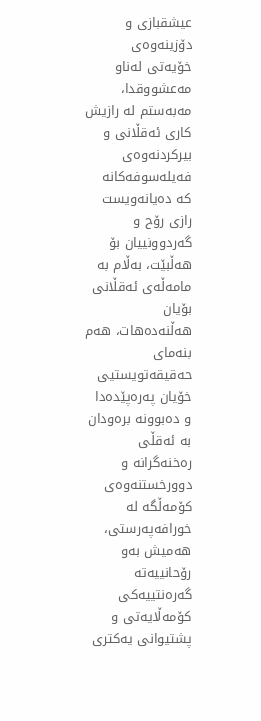عیشقبازی و دۆزینەوەی خۆیەتی لەناو مەعشووقدا، مەبەستم لە رازیش کاری ئەقڵانی و بیرکردنەوەی فەیلەسوفەکانە کە دەیانەویست رازی رۆح و گەردوونییان بۆ هەڵبێت، بەڵام بە مامەڵەی ئەقڵانی بۆیان هەڵنەدەهات، هەم بنەمای حەقیقەتویستیی خۆیان پەرەپێدەدا و دەبوونە برەودان بە ئەقڵی رەخنەگرانە و دوورخستنەوەی کۆمەڵگە لە خورافەپەرستی، هەمیش بەو رۆحانییەتە گەرەنتییەکی کۆمەڵایەتی و پشتیوانی یەکتری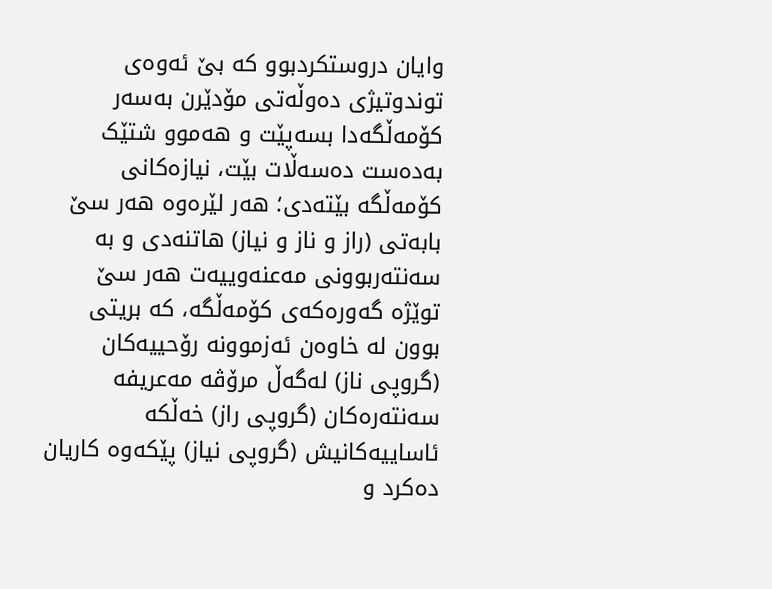وایان دروستکردبوو کە بێ ئەوەی توندوتیژی دەوڵەتی مۆدێرن بەسەر کۆمەڵگەدا بسەپێت و هەموو شتێک بەدەست دەسەڵات بێت، نیازەکانی کۆمەڵگە بێتەدی؛ هەر لێرەوە هەر سێ بابەتی (راز و ناز و نیاز) هاتنەدی و بە سەنتەربوونی مەعنەوییەت هەر سێ توێژە گەورەکەی کۆمەڵگە، کە بریتی بوون لە خاوەن ئەزموونە رۆحییەکان (گروپی ناز) لەگەڵ مرۆڤە مەعریفە سەنتەرەکان (گروپی راز) خەڵکە ئاساییەکانیش (گروپی نیاز) پێکەوە کاریان دەکرد و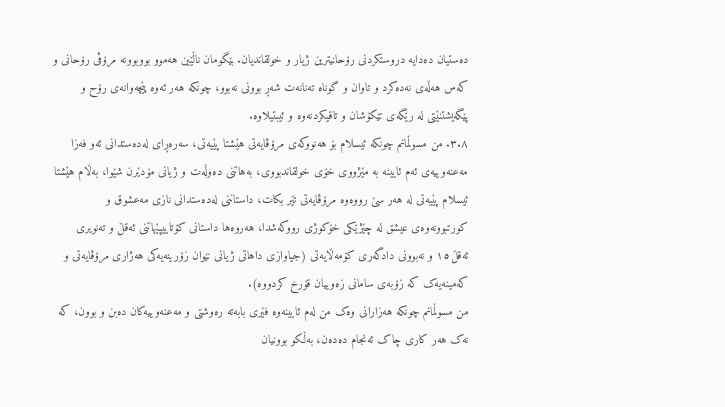دەستیان دەدایە دروستکردنی رۆحانیترین ژیار و خولقاندیان. بێگومان ناڵێین هەموو بووبوونە مرۆڤی رۆحانی و کەس هەڵەی نەدەکرد و تاوان و گوناه تەنانەت شەڕ بوونی نەبوو، چونکە هەر ئەوە پێچەوانەی رۆح و پێگەیشتنێتی لە رێگەی تێکۆشان و تاقیکردنەوە و ئیبتیلاوە.
٣.٨. من مسوڵمانم چونکە ئیسلام بۆ هەنووکەی مرۆڤایەتی هێشتا پێیەتی، سەرەڕای لەدەستدانی ئەو فەزا مەعنەوییەی ئەم ئایینە بە مێژووی خۆی خولقاندبووی، بەهاتنی دەوڵەت و ژیانی مۆدێرن شێوا، بەڵام هێشتا ئیسلام پێیەتی لە هەر سێ رووەوە مرۆڤایەتی تێر بکات، داستاننی لەدەستدانی نازی مەعشوق و کورتبوونەوەی عیشق لە چێژێکی خۆکوژی رووکەشدا، هەروەها داستانی کۆتاییپێهاتنی ئەقڵ و تەنویری ئەقڵ١٥ و نەبوونی دادگەری کۆمەڵایەتی (جیاوازی داهاتی ژیانی نێوان زۆرینەیەکی هەژاری مرۆڤایەتی و کەمینەیەک کە زۆبەی سامانی زەوییان قۆرخ کردووە).
من مسوڵمانم چونکە هەزارانی وەک من لەم ئایینەوە فێری بابەتە رەوشتی و مەعنەوییەکان دەبن و بوون، کە نەک هەر کاری چاک ئەنجام دەدەن، بەڵکو بوونیان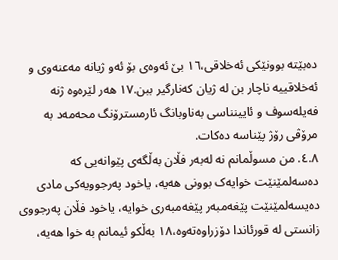دەبێتە بوونێکی ئەخلاقی،١٦ بێ ئەوەی بۆ ئەو ژیانە مەعنەوی و ئەخلاقییە ناچار بن لە ژیان کەنارگیر ببن.١٧ هەر لێرەوە ژنە فەیلەسوف و ئایینناسی بەناوبانگ ئارمسترۆنگ محەمەد بە مرۆڤی رۆژ پێناسە دەکات.
٤.٨. من مسوڵمانم نە لەبەر فڵان بەڵگەی پێوانەیی کە دەسەلمێنێت خوایەک بوونی هەیە، یاخود پەرجوویەکی مادی دەیسەلمێنێت پێغەمبەر پێغەمبەری خوایە، یاخود فڵان پەرجووی زانستی لە قورئاندا دۆزراوەتەوە،١٨ بەڵکو ئیمانم بە خوا هەیە،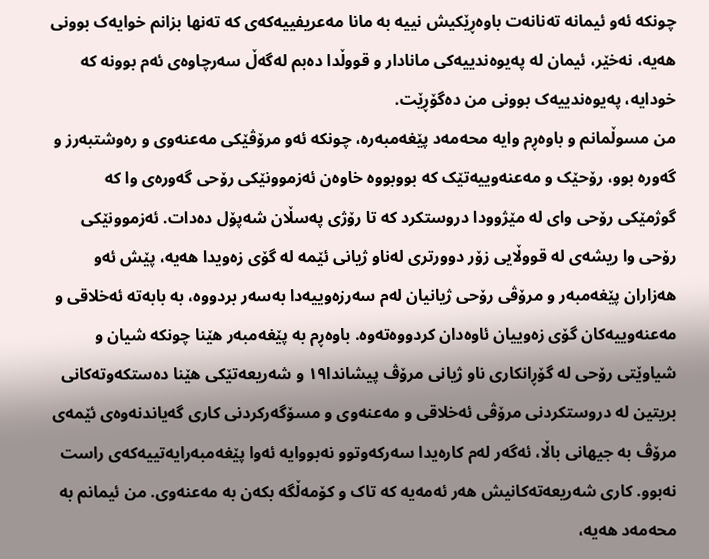چونکە ئەو ئیمانە تەنانەت باوەڕێکیش نییە بە مانا مەعریفییەکەی کە تەنها بزانم خوایەک بوونی هەیە، نەخێر، ئیمان لە پەیوەندییەکی مانادار و قووڵدا دەبم لەگەڵ سەرچاوەی ئەم بوونە کە خودایە، پەیوەندییەک بوونی من دەگۆڕێت.
من مسوڵمانم و باوەڕم وایە محەمەد پێغەمبەرە، چونکە ئەو مرۆڤێکی مەعنەوی و رەوشتبەرز و گەورە بوو، رۆحێک و مەعنەوییەتێک کە بووبووە خاوەن ئەزموونێکی رۆحی گەورەی وا کە گوژمێکی رۆحی وای لە مێژوودا دروستکرد کە تا رۆژی پەسڵان شەپۆل دەدات. ئەزموونێکی رۆحی وا ریشەی لە قووڵایی زۆر دوورتری لەناو ژیانی ئێمە لە گۆی زەویدا هەیە، پێش ئەو هەزاران پێغەمبەر و مرۆڤی رۆحی ژیانیان لەم سەرزەوییەدا بەسەر بردووە، بە بابەتە ئەخلاقی و مەعنەوییەکان گۆی زەوییان ئاوەدان کردووەتەوە. باوەڕم بە پێغەمبەر هێنا چونکە شیان و شیاوێتی رۆحی لە گۆڕانکاری ناو ژیانی مرۆڤ پیشاندا١٩ و شەریعەتێکی هێنا دەستکەوتەکانی بریتین لە دروستکردنی مرۆڤی ئەخلاقی و مەعنەوی و مسۆگەرکردنی کاری گەیاندنەوەی ئێمەی مرۆڤ بە جیهانی باڵا، ئەگەر لەم کارەیدا سەرکەوتوو نەبووایە ئەوا پێغەمبەرایەتییەکەی راست نەبوو. کاری شەریعەتەکانیش هەر ئەمەیە کە تاک و کۆمەڵگە بکەن بە مەعنەوی. من ئیمانم بە محەمەد هەیە،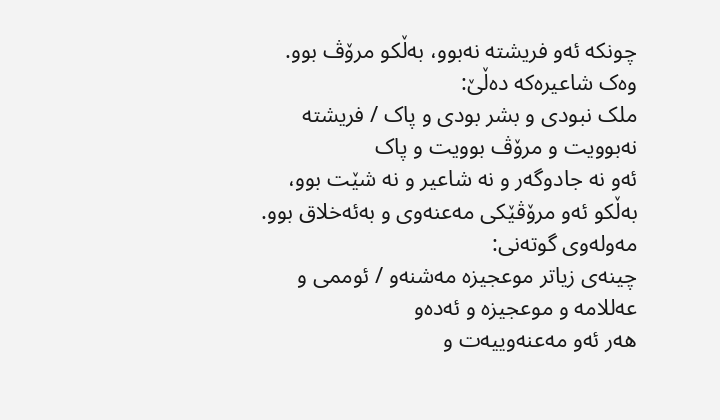چونکە ئەو فریشتە نەبوو، بەڵکو مرۆڤ بوو.
وەک شاعیرەکە دەڵێ:
ملک نبودی و بشر بودی و پاک / فریشتە نەبوویت و مرۆڤ بوویت و پاک
ئەو نە جادوگەر و نە شاعیر و نە شێت بوو، بەڵکو ئەو مرۆڤێکی مەعنەوی و بەئەخلاق بوو.
مەولەوی گوتەنی:
چینەی زیاتر موعجیزە مەشنەو / ئوممی و عەللامە و موعجیزە و ئەدەو
هەر ئەو مەعنەوییەت و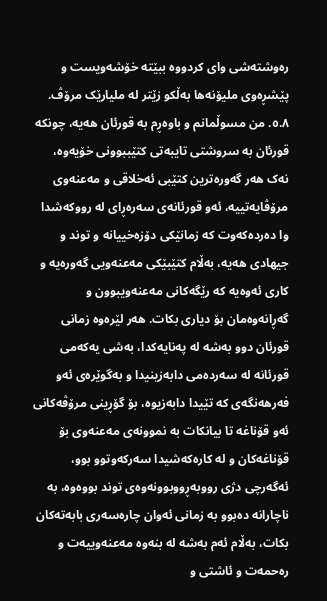رەوشتەشی وای کردووە ببێتە خۆشەویست و پێشڕەوی ملیۆنەها بەڵکو زێتر لە ملیارێک مرۆڤ.
٥.٨. من مسوڵمانم و باوەڕم بە قورئان هەیە، چونکە قورئان بە سروشتی تایبەتی کتێببوونی خۆیەوە، نەک هەر گەورەترین کتێبی ئەخلاقی و مەعنەوی مرۆڤایەتییە، ئەو قورئانەی سەرەڕای لە رووکەشدا وا دەردەکەوت کە زمانێکی دۆزەخییانە و توند و جیهادی هەیە، بەڵام کتێبێکی مەعنەویی گەورەیە و کاری ئەوەیە کە رێگەکانی مەعنەویبوون و گەڕانەوەمان بۆ دیاری بکات. هەر لێرەوە زمانی قورئان دوو بەشە لە پەنایەکدا، بەشی یەکەمی قورئانە لە سەردەمی دابەزینیدا و بەگوێرەی ئەو فەرهەنگەی کە تێیدا دابەزیوە، بۆ گۆڕینی مرۆڤەکانی ئەو قۆناغە تا بیانکات بە نموونەی مەعنەوی بۆ قۆناغەکان و لە کارەکەشیدا سەرکەوتوو بوو، ئەگەرچی دژی رووبەڕووبوونەوەی توند بووەوە، بە ناچارانە دەبوو بە زمانی ئەوان چارەسەری بابەتەکان بکات، بەڵام ئەم بەشە لە بنەوە مەعنەوییەت و رەحمەت و ئاشتی و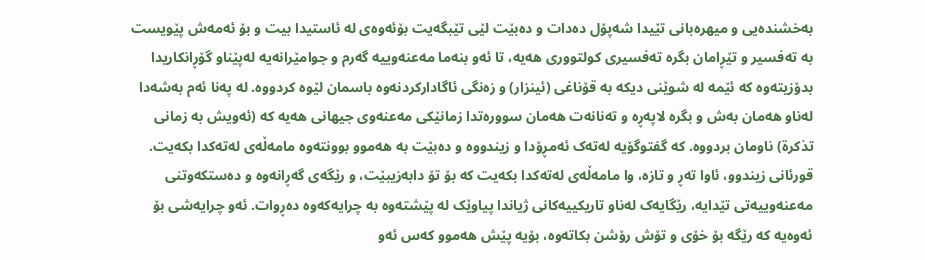بەخشندەیی و میهرەبانی تێیدا شەپۆل دەدات و دەبێت لێی تێبگەیت بۆئەوەی لە ئاستیدا بیت و بۆ ئەمەش پێویست بە تەفسیر و تێڕامان بگرە تەفسیری کولتووری هەیە، تا ئەو بنەما مەعنەوییە گەرم و جوامێرانەیە لەپێناو گۆڕانکاریدا بدۆزیتەوە کە ئێمە لە شوێنی دیکە بە قۆناغی (ئینزار) و زەنگی ئاگادارکردنەوە باسمان لێوە کردووە. لە پەنا ئەم بەشەدا لەناو هەمان بەش و بگرە لاپەڕە و تەنانەت هەمان سوورەتدا زمانێکی مەعنەوی جیهانی هەیە کە (ئەویش بە زمانی تذکرة) ناومان بردووە. کە گفتوگۆیە لەتەک ئەمڕۆدا و زیندووە و دەبێت بە هەموو بوونتەوە مامەڵەی لەتەکدا بکەیت.
قورئانی زیندوو، ئاوا تەڕ و تازە، وا مامەڵەی لەتەکدا بکەیت کە بۆ تۆ دابەزیبێت، و رێگەی گەڕانەوە و دەستکەوتنی مەعنەوییەتی تێدایە، رێگایەک لەناو تاریکییەکانی ژیاندا پیاوێک لە پێشتەوە بە چرایەکەوە دەڕوات. ئەو چرایەشی بۆ ئەوەیە کە رێگە بۆ خۆی و تۆش رۆشن بکاتەوە، بۆیە پێش هەموو کەس ئەو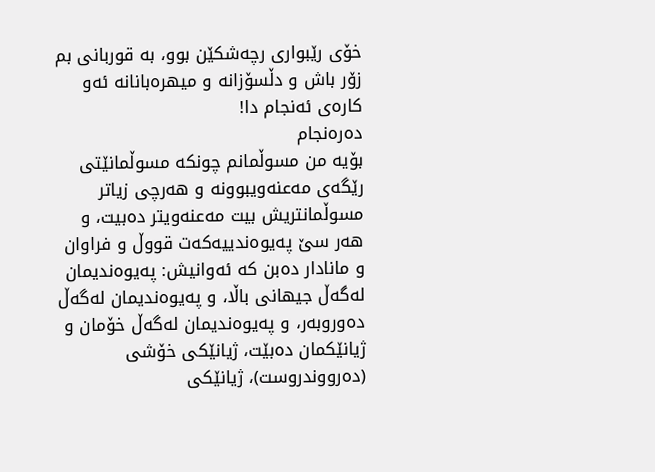خۆی رێبواری رچەشکێن بوو، بە قوربانی بم زۆر باش و دڵسۆزانە و میهرەبانانە ئەو کارەی ئەنجام دا!
دەرەنجام
بۆیە من مسوڵمانم چونکە مسوڵمانێتی رێگەی مەعنەویبوونە و هەرچی زیاتر مسوڵمانتریش بیت مەعنەویتر دەبیت، و هەر سێ پەیوەندییەکەت قووڵ و فراوان و مانادار دەبن کە ئەوانیش: پەیوەندیمان لەگەڵ جیهانی باڵا، و پەیوەندیمان لەگەڵ دەوروبەر، و پەیوەندیمان لەگەڵ خۆمان و ژیانێکمان دەبێت، ژیانێکی خۆشی (دەرووندروست)، ژیانێکی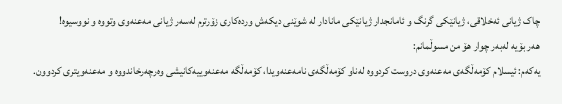چاک ژیانی ئەخلاقی، ژیانێکی گرنگ و ئامانجدار ژیانێکی مانادار لە شوێنی دیکەش وردەکاری زۆرترم لەسەر ژیانی مەعنەوی وتووە و نووسیوە!
هەر بۆیە لەبەر چوار هۆ من مسوڵمانم:
یەکەم: ئیسلام کۆمەڵگەی مەعنەوی دروست کردووە لەناو کۆمەڵگەی نامەعنەویدا، کۆمەڵگە مەعنەوییەکانیشی وەرچەرخاندووە و مەعنەویتری کردوون.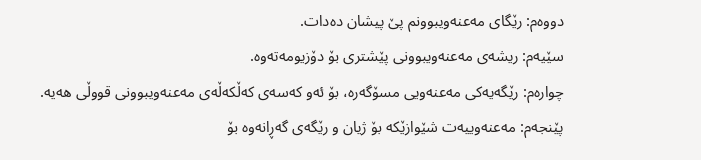دووەم: رێگای مەعنەویبوونم پێ پیشان دەدات.
سێیەم: ریشەی مەعنەویبوونی پێشتری بۆ دۆزیومەتەوە.
چوارەم: رێگەیەکی مەعنەویی مسۆگەرە، بۆ ئەو کەسەی کەڵکەڵەی مەعنەویبوونی قووڵی هەیە.
پێنجەم: مەعنەوییەت شێوازێکە بۆ ژیان و رێگەی گەڕانەوە بۆ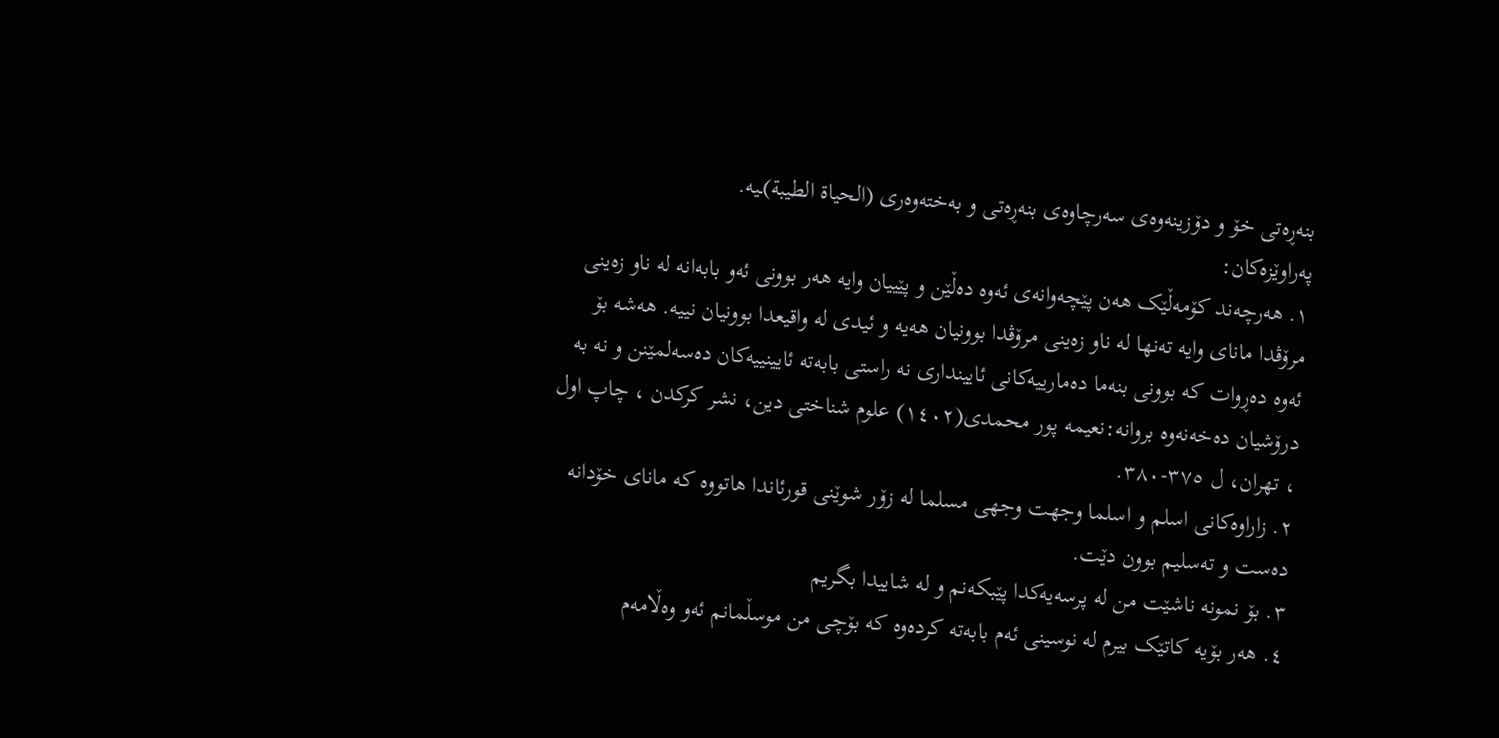بنەڕەتی خۆ و دۆزینەوەی سەرچاوەی بنەڕەتی و بەختەوەری (الحیاة الطیبة)ـیە.
پەراوێزەکان:
١. هەرچەند کۆمەڵێک هەن پێچەوانەی ئەوە دەڵێن و پێییان وایە هەر بوونى ئەو بابەانە لە ناو زەینى مرۆڤدا مانای وایە تەنها لە ناو زەینى مرۆڤدا بوونیان هەیە و ئیدى لە واقیعدا بوونیان نییە. هەشە بۆ ئەوە دەڕوات کە بوونى بنەما دەمارییەکانى ئایینداری نە راستى بابەتە ئایینییەکان دەسەلمێنن و نە بە درۆشیان دەخەنەوە بروانە:نعیمە پور محمدى(١٤٠٢) علوم شناختى دین، نشر کرکدن ، چاپ اول ، تهران، ل ٣٧٥-٣٨٠.
٢. زاراوەکانى اسلم و اسلما وجهت وجهی مسلما لە زۆر شوێنى قورئاندا هاتووە کە مانای خۆدانە دەست و تەسلیم بوون دێت.
٣. بۆ نمونە ناشێت من لە پرسەیەکدا پێبکەنم و لە شاییدا بگریم
٤. هەر بۆیە کاتێک بیرم لە نوسینى ئەم بابەتە کردەوە کە بۆچی من موسڵمانم ئەو وەڵامەم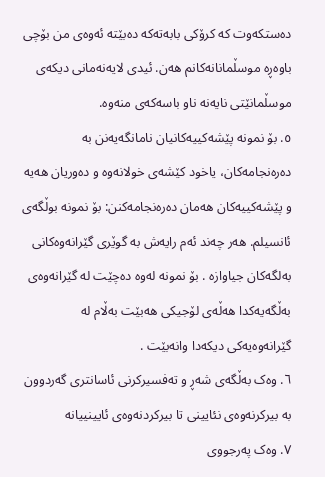دەستکەوت کە کرۆکى بابەتەکە دەبێتە ئەوەى من بۆچی باوەڕە موسڵمانانەکانم هەن. ئیدى لایەنەمانى دیکەی موسڵمانێتى نایەنە ناو باسەکەى منەوە.
٥. بۆ نمونە پێشەکییەکانیان نامانگەیەنن بە دەرەنجامەکان، یاخود کێشەی خولانەوە و دەوریان هەیە و پێشەکییەکان هەمان دەرەنجامەکنن: بۆ نمونە بوڵگەی ئانسیلم. هەر چەند ئەم رایەش بە گوێری گێرانەوەکانى بەلگەکان جیاوازە . بۆ نمونە لەوە دەچێت لە گێرانەوەی بەڵگەیەکدا هەڵەی لۆجیکى هەبێت بەڵام لە گێرانەوەیەکى دیکەدا وانەبێت .
٦. وەک بەڵگەی شەڕ و تەفسیرکرنى ئاسانتری گەردوون بە بیرکرنەوەی نئایینى تا بیرکردنەوەی ئایینییانە
٧. وەک پەرجووی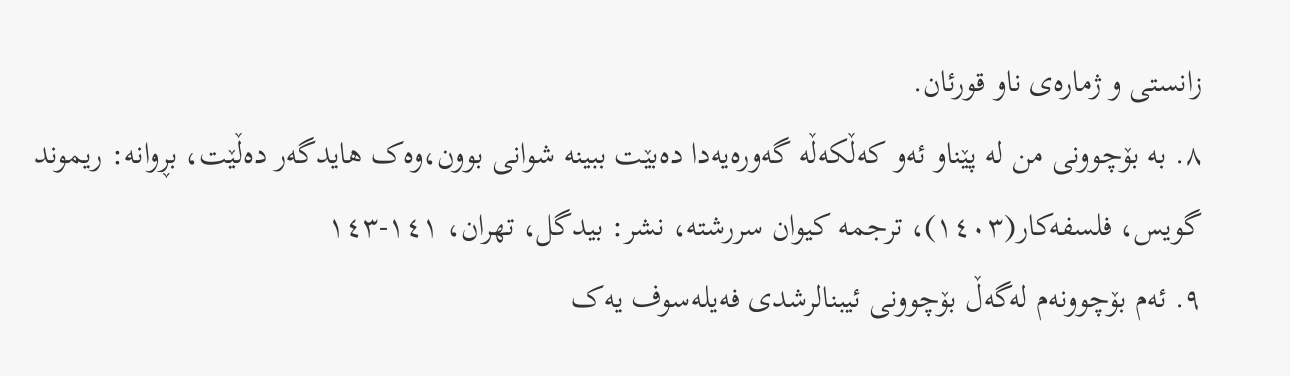زانستى و ژمارەی ناو قورئان.
٨. بە بۆچوونى من لە پێناو ئەو کەڵکەڵە گەورەیەدا دەبێت ببینە شوانى بوون،وەک هایدگەر دەڵێت، بڕوانە: ریموند گویس، فلسفەکار(١٤٠٣)، ترجمە کیوان سررشتە، نشر: بیدگل، تهران، ١٤١-١٤٣
٩. ئەم بۆچوونەم لەگەڵ بۆچوونى ئیبنالرشدى فەیلەسوف یەک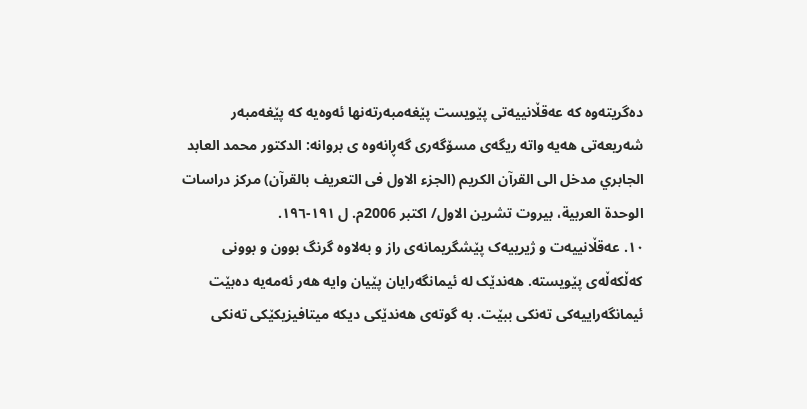دەگریتەوە کە عەقڵانییەتى پێویست پێغەمبەرتەنها ئەوەیە کە پێغەمبەر شەریعەتى هەیە واتە ریگەی مسۆگەری گەڕانەوە ی بروانە: الدكتور محمد العابد الجابري مدخل الى القرآن الکریم (الجزء الاول فی التعریف بالقرآن) مركز دراسات الوحدة العربية، بيروت تشرين الاول/ اكتبر 2006م. ل ١٩١-١٩٦.
١٠. عەقڵانییەت و ژیرییەک پێشگریمانەی راز و بەلاوە گرنگ بوون و بوونى کەڵکەڵەی پێویستە. هەندێک لە ئیمانگەرایان پێیان وایە هەر ئەمەیە دەبێت ئیمانگەراییەکى تەنکى ببێت. بە گوتەی هەندێکى دیکە میتافیزیکێکى تەنکى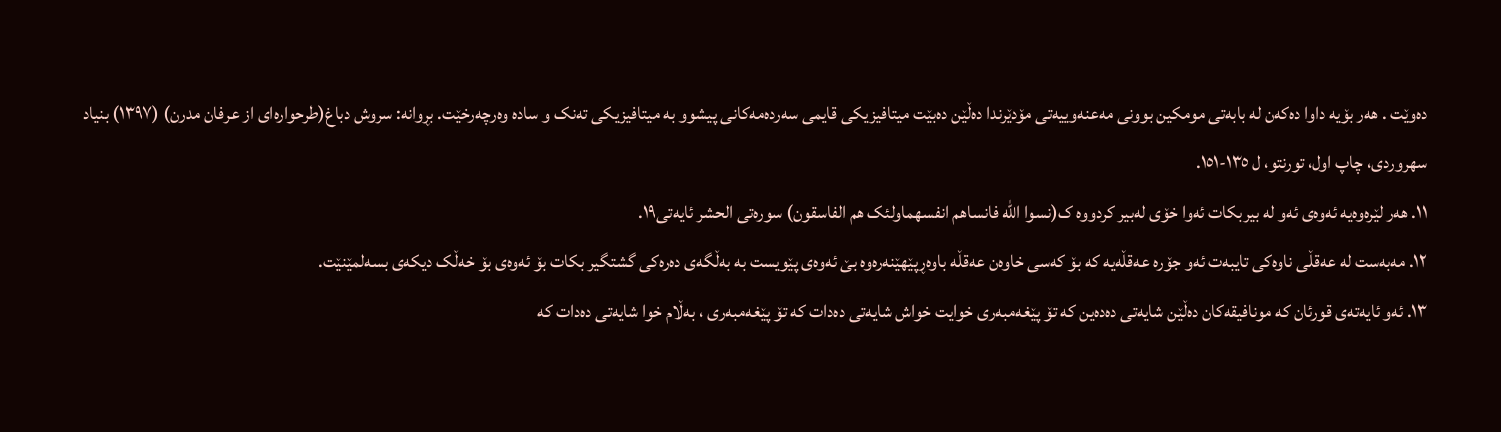دەوێت . هەر بۆیە داوا دەکەن لە بابەتى مومکین بوونى مەعنەوییەتى مۆدێرندا دەڵێن دەبێت میتافیزیکى قایمى سەردەمەکانى پیشوو بە میتافیزیکى تەنک و سادە وەرچەرخێت. بڕوانە: سروش دباغ(طرحوارەای از عرفان مدرن) (١٣٩٧) بنیاد سهروردى، چاپ اول، تورنتو، ل ١٣٥-١٥١.
١١. هەر لێرەوەیە ئەوەى ئەو لە بیربکات ئەوا خۆی لەبیر کردووە ک(نسوا الله فانساهم انفسهماولئک هم الفاسقون) سورەتى الحشر ئایەتى١٩.
١٢. مەبەست لە عەقڵی ناوەکى تایبەت ئەو جۆرە عەقڵەیە کە بۆ کەسی خاوەن عەقڵە باوەڕپێهێنەرەوە بێ ئەوەى پێویست بە بەڵگەی دەرەکى گشتگیر بکات بۆ ئەوەى بۆ خەڵک دیکەی بسەلمێنێت.
١٣. ئەو ئایەتەى قورئان کە مونافیقەکان دەڵێن شایەتى دەدەین کە تۆ پێغەمبەری خوایت خواش شایەتى دەدات کە تۆ پێغەمبەری ، بەڵام خوا شایەتى دەدات کە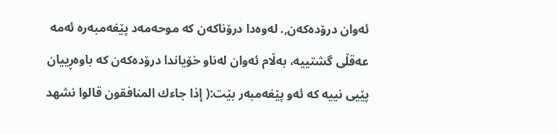ئەوان درۆدەکەن,. لەوەدا درۆناکەن کە موحەمەد پێغەمبەرە ئەمە عەقڵی گشتییە، بەڵام ئەوان لەناو خۆیاندا درۆدەکەن کە باوەڕییان پێیی نییە کە ئەو پێغەمبەر بێت:( إذا جاءك المنافقون قالوا نشهد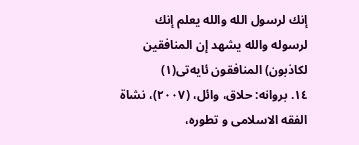إنك لرسول الله والله يعلم إنك لرسوله والله يشهد إن المنافقين لكاذبون) المنافقون ئایەتى(١)
١٤. بروانە: حلاق، وائل، (٢٠٠٧)، نشاة الفقه الاسلامى و تطوره،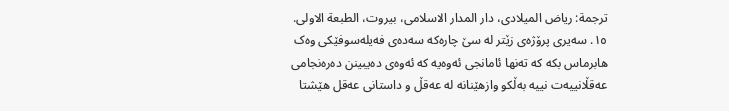ترجمة: ریاض المیلادى، دار المدار الاسلامی، بیروت، الطبعة الاولى.
١٥. سەیری پرۆژەی زێتر لە سێ چارەکە سەدەی فەیلەسوفێکى وەک هابرماس بکە کە تەنها ئامانجى ئەوەیە کە ئەوەى دەیبینن دەرەنجامى عەقڵانییەت نییە بەڵکو وازهێنانە لە عەقڵ و داستانى عەقل هێشتا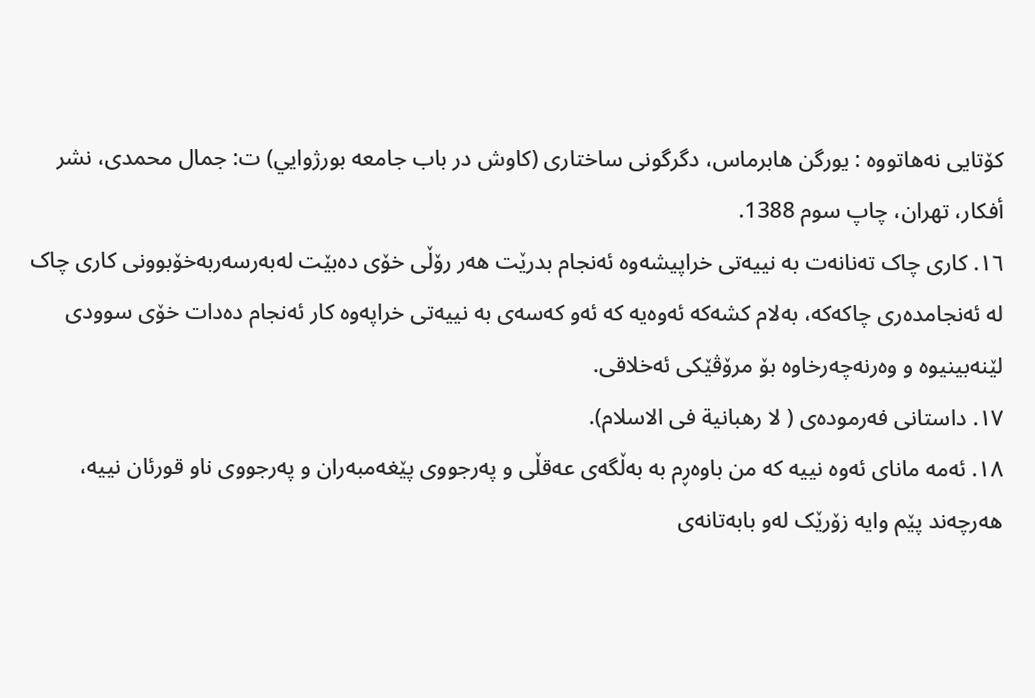کۆتایی نەهاتووە : يورگن هابرماس، دگرگونى ساختارى (كاوش در باب جامعە بورژوايي) ت: جمال محمدى، نشر أفكار، تهران، چاپ سوم 1388.
١٦. کاری چاک تەنانەت بە نییەتى خراپیشەوە ئەنجام بدرێت هەر رۆڵی خۆی دەبێت لەبەرسەربەخۆبوونى کاری چاک لە ئەنجامدەری چاکەکە، بەلام کشەکە ئەوەیە کە ئەو کەسەی بە نییەتى خراپەوە کار ئەنجام دەدات خۆی سوودى لێنەبینیوە و وەرنەچەرخاوە بۆ مرۆڤێکى ئەخلاقی.
١٧. داستانى فەرمودەی ( لا رهبانیة فی الاسلام).
١٨. ئەمە مانای ئەوە نییە کە من باوەڕم بە بەڵگەی عەقڵی و پەرجووی پێغەمبەران و پەرجووی ناو قورئان نییە، هەرچەند پێم وایە زۆرێک لەو بابەتانەی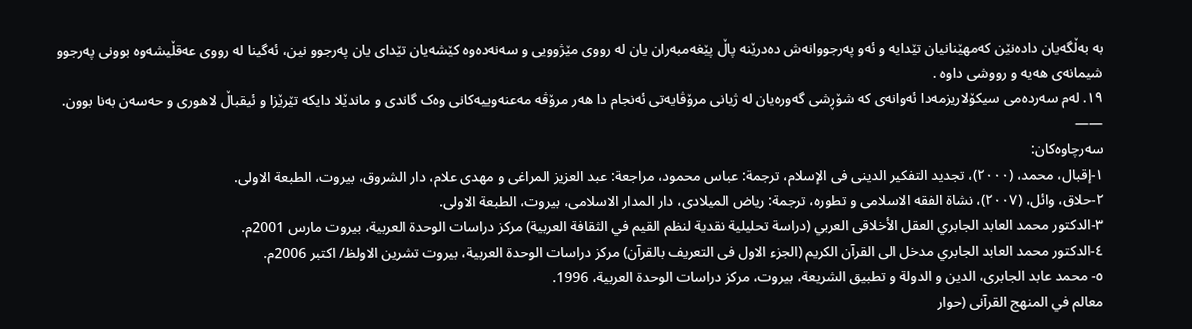بە بەڵگەیان دادەنێن کەمهێنانیان تێدایە و ئەو پەرجووانەش دەدرێنە پاڵ پێغەمبەران یان لە رووی مێژوویی و سەنەدەوە کێشەیان تێدای یان پەرجوو نین، ئەگینا لە رووی عەقڵیشەوە بوونى پەرجوو شیمانەی هەیە و رووشی داوە .
١٩. لەم سەردەمى سیکۆلاریزمەدا ئەوانەی کە شۆڕشی گەورەیان لە ژیانى مرۆڤایەتی ئەنجام دا هەر مرۆڤە مەعنەوییەکانى وەک گاندى و ماندێلا دایکە تێرێزا و ئیقباڵ لاهوری و حەسەن بەنا بوون.
——
سەرچاوەکان:
١-إقبال، محمد، (٢٠٠٠)، تجدید التفكیر الدینی فی الإسلام، ترجمة: عباس محمود، مراجعة: عبد العزیز المراغی و مهدی علام، دار الشروق، بیروت، الطبعة الاولى.
٢-حلاق، وائل، (٢٠٠٧)، نشاة الفقه الاسلامى و تطوره، ترجمة: ریاض المیلادى، دار المدار الاسلامی، بیروت، الطبعة الاولى.
٣-الدكتور محمد العابد الجابري العقل الأخلاقى العربي (دراسة تحليلية نقدية لنظم القيم في الثقافة العربية) مركز دراسات الوحدة العربية، بيروت مارس 2001م.
٤-الدكتور محمد العابد الجابري مدخل الى القرآن الکریم (الجزء الاول فی التعریف بالقرآن) مركز دراسات الوحدة العربية، بيروت تشرين الاولظ/ اكتبر 2006م.
٥- محمد عابد الجابرى، الدين و الدولة و تطبيق الشريعة، بيروت، مركز دراسات الوحدة العربية، 1996.
معالم في المنهج القرآنى (حوار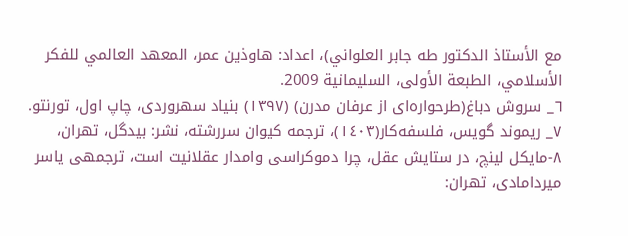مع الأستاذ الدكتور طه جابر العلواني)، اعداد: هاوذين عمر، المعهد العالمي للفكر الأسلامي، الطبعة الأولى، السليمانية 2009.
٦_ سروش دباغ(طرحوارەای از عرفان مدرن) (١٣٩٧) بنیاد سهروردى، چاپ اول، تورنتو.
٧_ ریموند گویس، فلسفەکار(١٤٠٣)، ترجمە کیوان سررشتە، نشر: بیدگل، تهران،
٨-مایکل لینچ، در ستایش عقل، چرا دموکراسی وامدار عقلانیت است، ترجمهی یاسر میردامادی، تهران: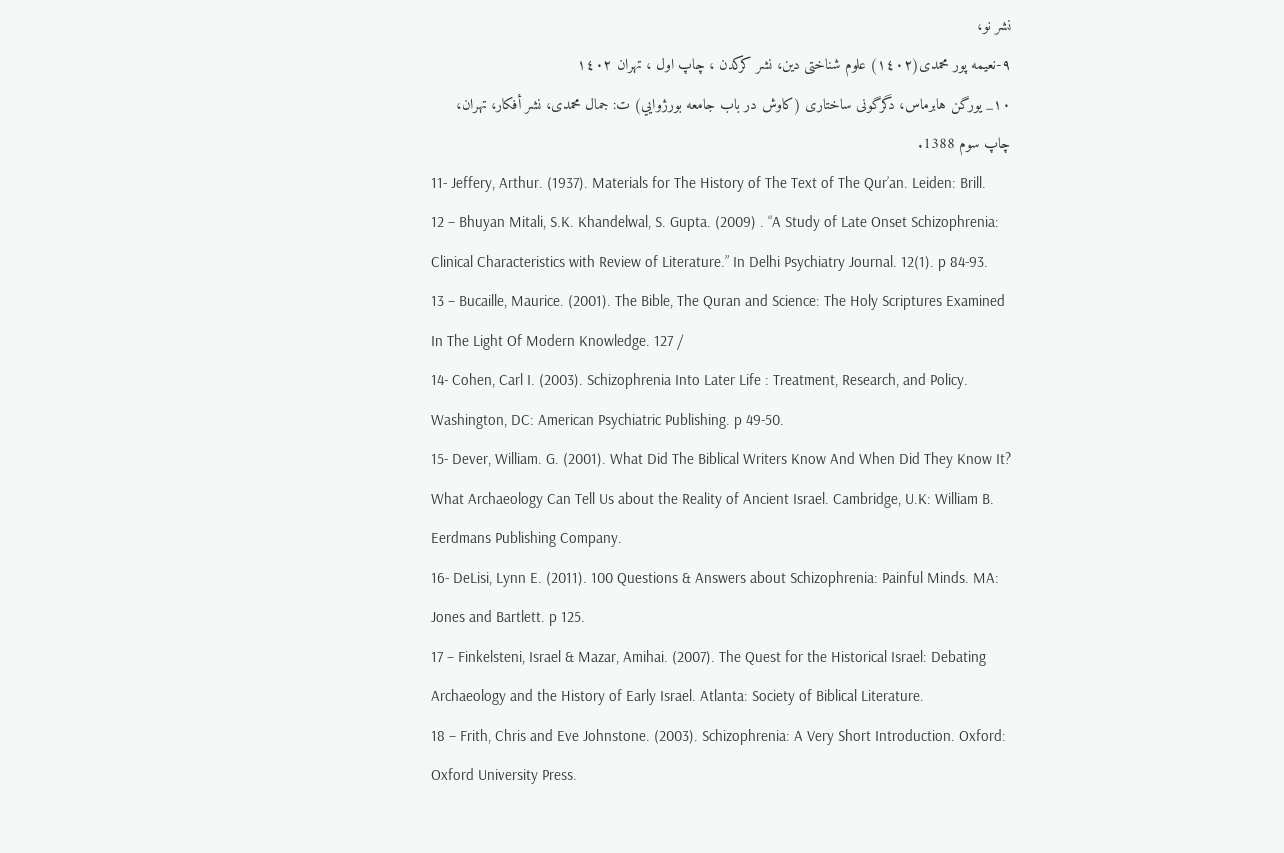نشر نو،
٩-نعیمە پور محمدى(١٤٠٢) علوم شناختى دین، نشر کرکدن ، چاپ اول ، تهران ١٤٠٢
١٠_ يورگن هابرماس، دگرگونى ساختارى (كاوش در باب جامعە بورژوايي) ت: جمال محمدى، نشر أفكار، تهران، چاپ سوم 1388.
11- Jeffery, Arthur. (1937). Materials for The History of The Text of The Qur’an. Leiden: Brill.
12 – Bhuyan Mitali, S.K. Khandelwal, S. Gupta. (2009) . “A Study of Late Onset Schizophrenia: Clinical Characteristics with Review of Literature.” In Delhi Psychiatry Journal. 12(1). p 84-93.
13 – Bucaille, Maurice. (2001). The Bible, The Quran and Science: The Holy Scriptures Examined In The Light Of Modern Knowledge. 127 /
14- Cohen, Carl I. (2003). Schizophrenia Into Later Life : Treatment, Research, and Policy. Washington, DC: American Psychiatric Publishing. p 49-50.
15- Dever, William. G. (2001). What Did The Biblical Writers Know And When Did They Know It? What Archaeology Can Tell Us about the Reality of Ancient Israel. Cambridge, U.K: William B. Eerdmans Publishing Company.
16- DeLisi, Lynn E. (2011). 100 Questions & Answers about Schizophrenia: Painful Minds. MA: Jones and Bartlett. p 125.
17 – Finkelsteni, Israel & Mazar, Amihai. (2007). The Quest for the Historical Israel: Debating Archaeology and the History of Early Israel. Atlanta: Society of Biblical Literature.
18 – Frith, Chris and Eve Johnstone. (2003). Schizophrenia: A Very Short Introduction. Oxford: Oxford University Press.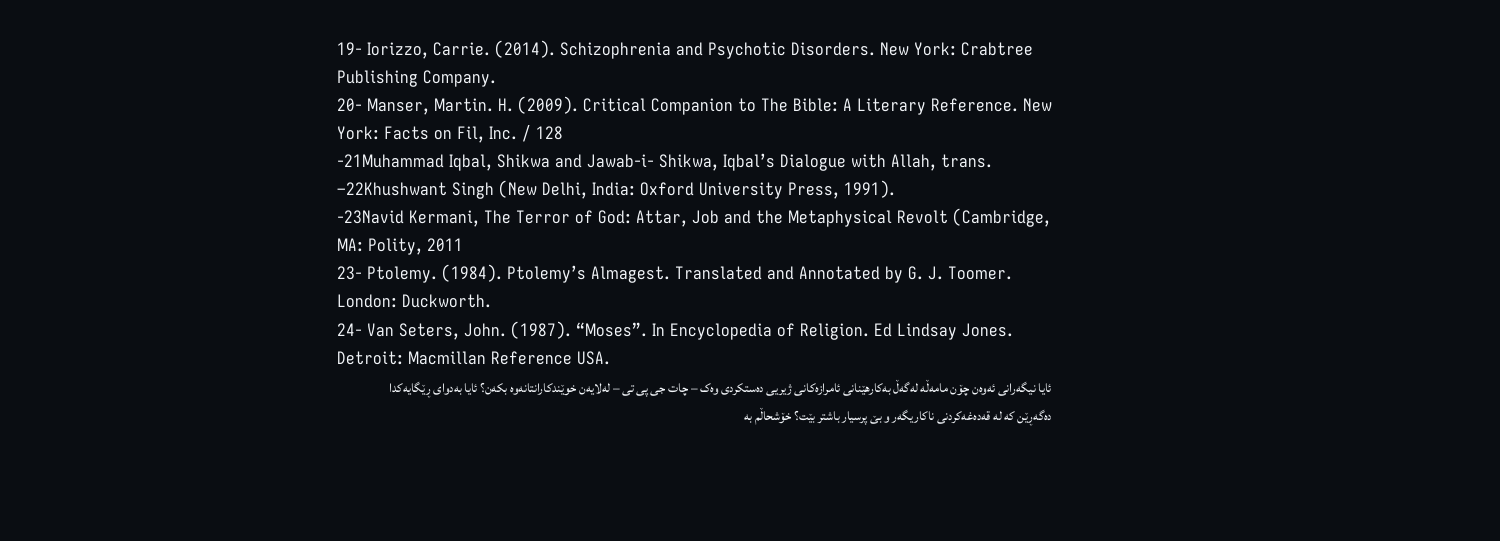19- Iorizzo, Carrie. (2014). Schizophrenia and Psychotic Disorders. New York: Crabtree Publishing Company.
20- Manser, Martin. H. (2009). Critical Companion to The Bible: A Literary Reference. New York: Facts on Fil, Inc. / 128
-21Muhammad Iqbal, Shikwa and Jawab-i- Shikwa, Iqbal’s Dialogue with Allah, trans. –22Khushwant Singh (New Delhi, India: Oxford University Press, 1991).
-23Navid Kermani, The Terror of God: Attar, Job and the Metaphysical Revolt (Cambridge, MA: Polity, 2011
23- Ptolemy. (1984). Ptolemy’s Almagest. Translated and Annotated by G. J. Toomer. London: Duckworth.
24- Van Seters, John. (1987). “Moses”. In Encyclopedia of Religion. Ed Lindsay Jones. Detroit: Macmillan Reference USA.
ئایا نیگەرانی ئەوەن چۆن مامەڵە لەگەڵ بەکارهێنانی ئامرازەکانی ژیریی دەستکردی وەک – چات جی پی تی – لەلایەن خوێندکارانتانەوە بکەن؟ ئایا بەدوای ڕێگایەکدا دەگەڕێن کە لە قەدەغەکردنی ناکاریگەر و بێ پرسیار باشتر بێت؟ خۆشحاڵم بە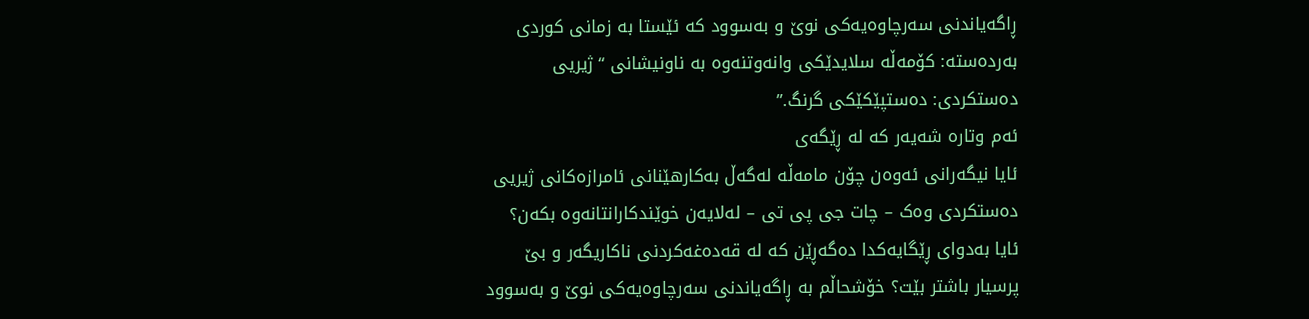ڕاگەیاندنی سەرچاوەیەکی نوێ و بەسوود کە ئێستا بە زمانی کوردی بەردەستە: کۆمەڵە سلایدێکی وانەوتنەوە بە ناونیشانی “ژیریی دەستکردی: دەستپێکێکی گرنگ.”
ئەم وتارە شەیەر کە لە ڕێگەی
ئایا نیگەرانی ئەوەن چۆن مامەڵە لەگەڵ بەکارهێنانی ئامرازەکانی ژیریی دەستکردی وەک – چات جی پی تی – لەلایەن خوێندکارانتانەوە بکەن؟ ئایا بەدوای ڕێگایەکدا دەگەڕێن کە لە قەدەغەکردنی ناکاریگەر و بێ پرسیار باشتر بێت؟ خۆشحاڵم بە ڕاگەیاندنی سەرچاوەیەکی نوێ و بەسوود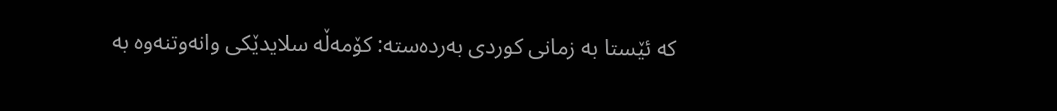کە ئێستا بە زمانی کوردی بەردەستە: کۆمەڵە سلایدێکی وانەوتنەوە بە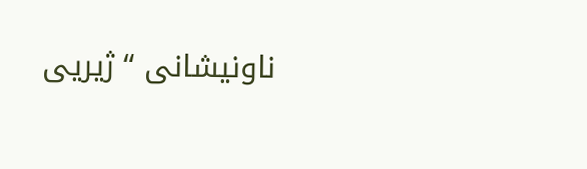ناونیشانی “ژیریی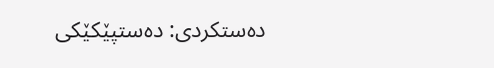دەستکردی: دەستپێکێکی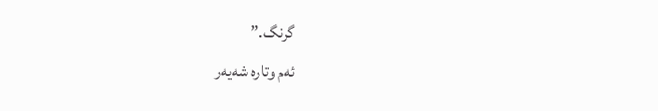گرنگ.”
ئەم وتارە شەیەر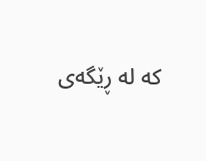کە لە ڕێگەی